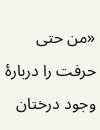«من حتی حرفت را دربارهٔ وجود درختان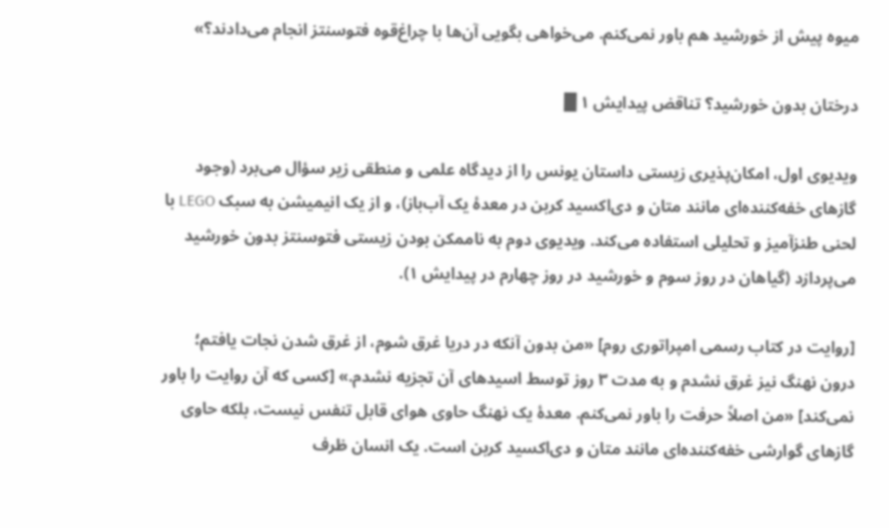میوه پیش از خورشید هم باور نمی‌کنم. می‌خواهی بگویی آن‌ها با چراغ‌قوه فتوسنتز انجام می‌دادند؟»

درختان بدون خورشید؟ تناقض پیدایش ۱ █

ویدیوی اول، امکان‌پذیری زیستی داستان یونس را از دیدگاه علمی و منطقی زیر سؤال می‌برد (وجود گازهای خفه‌کننده‌ای مانند متان و دی‌اکسید کربن در معدهٔ یک آب‌باز)، و از یک انیمیشن به سبک LEGO با لحنی طنزآمیز و تحلیلی استفاده می‌کند. ویدیوی دوم به ناممکن بودن زیستی فتوسنتز بدون خورشید می‌پردازد (گیاهان در روز سوم و خورشید در روز چهارم در پیدایش ۱).

[روایت در کتاب رسمی امپراتوری روم] «من بدون آنکه در دریا غرق شوم، از غرق شدن نجات یافتم؛ درون نهنگ نیز غرق نشدم و به مدت ۳ روز توسط اسیدهای آن تجزیه نشدم.» [کسی که آن روایت را باور نمی‌کند] «من اصلاً حرفت را باور نمی‌کنم. معدهٔ یک نهنگ حاوی هوای قابل تنفس نیست، بلکه حاوی گازهای گوارشی خفه‌کننده‌ای مانند متان و دی‌اکسید کربن است. یک انسان ظرف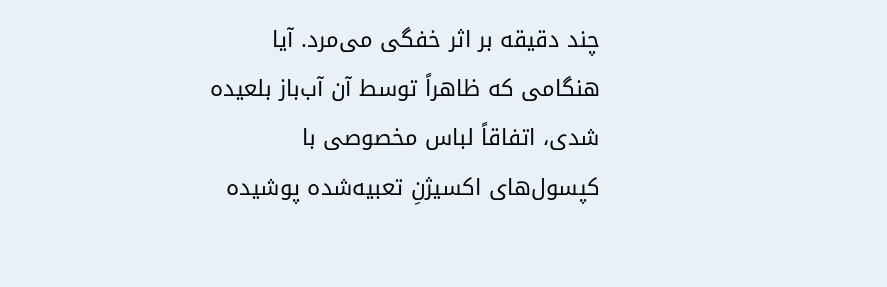چند دقیقه بر اثر خفگی می‌مرد. آیا هنگامى که ظاهراً توسط آن آب‌باز بلعیده شدی، اتفاقاً لباس مخصوصی با کپسول‌های اکسیژنِ تعبیه‌شده پوشیده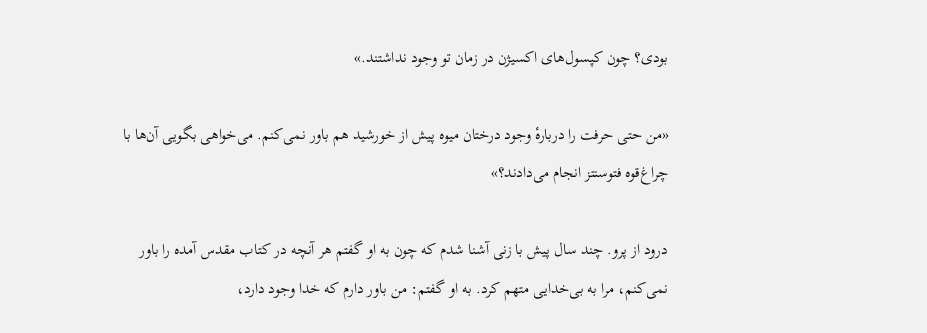بودی؟ چون کپسول‌های اکسیژن در زمان تو وجود نداشتند.»

«من حتی حرفت را دربارهٔ وجود درختان میوه پیش از خورشید هم باور نمی‌کنم. می‌خواهی بگویی آن‌ها با چراغ‌قوه فتوسنتز انجام می‌دادند؟»

درود از پرو. چند سال پیش با زنی آشنا شدم که چون به او گفتم هر آنچه در کتاب مقدس آمده را باور نمی‌کنم، مرا به بی‌خدایی متهم کرد. به او گفتم: من باور دارم که خدا وجود دارد،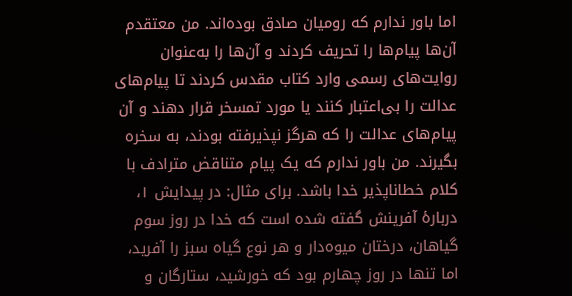اما باور ندارم که رومیان صادق بوده‌اند. من معتقدم آن‌ها پیام‌ها را تحریف کردند و آن‌ها را به‌عنوان روایت‌های رسمی وارد کتاب مقدس کردند تا پیام‌های عدالت را بی‌اعتبار کنند یا مورد تمسخر قرار دهند و آن پیام‌های عدالت را که هرگز نپذیرفته بودند، به سخره بگیرند. من باور ندارم که یک پیام متناقض مترادف با کلام خطاناپذیر خدا باشد. برای مثال: در پیدایش ۱، دربارهٔ آفرینش گفته شده است که خدا در روز سوم گیاهان، درختان میوه‌دار و هر نوع گیاه سبز را آفرید، اما تنها در روز چهارم بود که خورشید، ستارگان و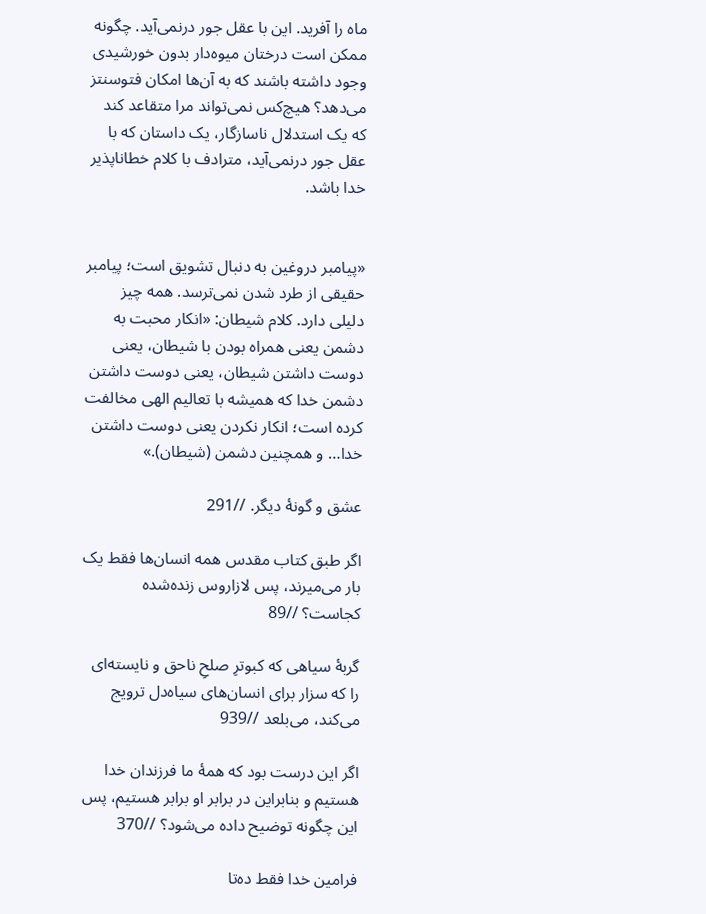ماه را آفرید. این با عقل جور درنمی‌آید. چگونه ممکن است درختان میوه‌دار بدون خورشیدی وجود داشته باشند که به آن‌ها امکان فتوسنتز می‌دهد؟ هیچ‌کس نمی‌تواند مرا متقاعد کند که یک استدلال ناسازگار، یک داستان که با عقل جور درنمی‌آید، مترادف با کلام خطاناپذیر خدا باشد.


«پیامبر دروغین به دنبال تشویق است؛ پیامبر حقیقی از طرد شدن نمی‌ترسد. همه چیز دلیلی دارد. کلام شیطان: «انکار محبت به دشمن یعنی همراه بودن با شیطان، یعنی دوست داشتن شیطان، یعنی دوست داشتن دشمن خدا که همیشه با تعالیم الهی مخالفت کرده است؛ انکار نکردن یعنی دوست داشتن خدا… و همچنین دشمن (شیطان).»

عشق و گونهٔ دیگر. //291

اگر طبق کتاب مقدس همه انسان‌ها فقط یک بار می‌میرند، پس لازاروس زنده‌شده کجاست؟ //89

گربهٔ سیاهی که کبوترِ صلحِ ناحق و نایسته‌ای را که سزار برای انسان‌های سیاه‌دل ترویج می‌کند، می‌بلعد //939

اگر این درست بود که همهٔ ما فرزندان خدا هستیم و بنابراین در برابر او برابر هستیم، پس این چگونه توضیح داده می‌شود؟ //370

فرامین خدا فقط ده‌تا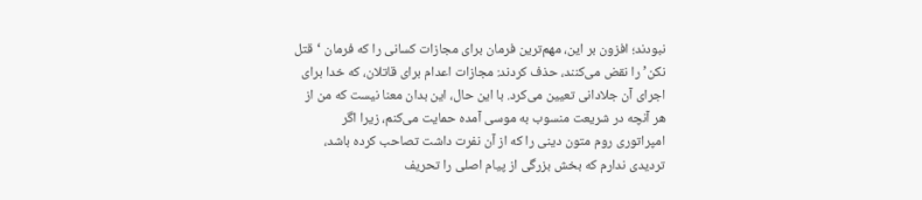نبودند؛ افزون بر این، مهم‌ترین فرمان برای مجازات کسانی را که فرمان ‘قتل نکن’ را نقض می‌کنند، حذف کردند: مجازات اعدام برای قاتلان، که خدا برای اجرای آن جلادانی تعیین می‌کرد. با این حال، این بدان معنا نیست که من از هر آنچه در شریعت منسوب به موسی آمده حمایت می‌کنم، زیرا اگر امپراتوری روم متون دینی را که از آن نفرت داشت تصاحب کرده باشد، تردیدی ندارم که بخش بزرگی از پیام اصلی را تحریف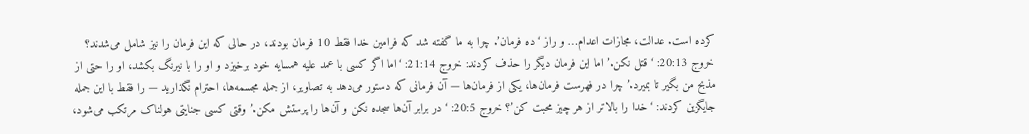کرده است. عدالت، مجازات اعدام… و راز ‘ده فرمان’. چرا به ما گفته شد که فرامین خدا فقط 10 فرمان بودند، در حالی که این فرمان را نیز شامل می‌شدند؟ خروج 20:13: ‘قتل نکن.’ اما این فرمان دیگر را حذف کردند: خروج 21:14: ‘اما اگر کسی با عمد علیه همسایه خود برخیزد و او را با نیرنگ بکشد، او را حتی از مذبح من بگیر تا بمیرد.’ چرا در فهرست فرمان‌ها، یکی از فرمان‌ها — آن فرمانی که دستور می‌دهد به تصاویر، از جمله مجسمه‌ها، احترام نگذارید — را فقط با این جمله جایگزین کردند: ‘خدا را بالاتر از هر چیز محبت کن’؟ خروج 20:5: ‘در برابر آن‌ها سجده نکن و آن‌ها را پرستش مکن.’ وقتی کسی جنایتی هولناک مرتکب می‌شود،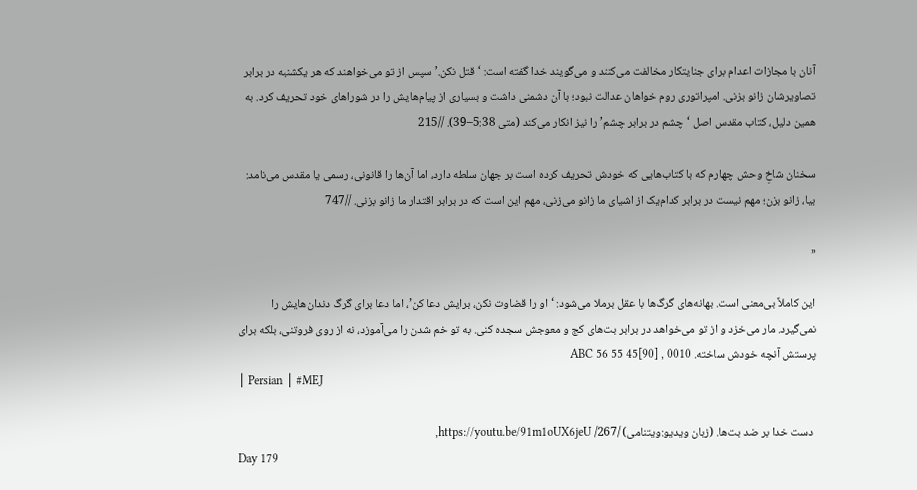آنان با مجازات اعدام برای جنایتکار مخالفت می‌کنند و می‌گویند خدا گفته است: ‘قتل نکن.’ سپس از تو می‌خواهند که هر یکشنبه در برابر تصاویرشان زانو بزنی. امپراتوری روم خواهان عدالت نبود؛ با آن دشمنی داشت و بسیاری از پیام‌هایش را در شوراهای خود تحریف کرد. به همین دلیل، کتاب مقدس اصل ‘چشم در برابر چشم’ را نیز انکار می‌کند (متی 5:38–39). //215

سخنان شاخِ وحش چهارم که با کتاب‌هایی که خودش تحریف کرده است بر جهان سلطه دارد، اما آن‌ها را قانونی، رسمی یا مقدس می‌نامد: بیا، زانو بزن؛ مهم نیست در برابر کدام‌یک از اشیای ما زانو می‌زنی، مهم این است که در برابر اقتدار ما زانو بزنی. //747

«

این کاملاً بی‌معنی است. بهانه‌های گرگ‌ها با عقل برملا می‌شود: ‘او را قضاوت نکن، برایش دعا کن’، اما دعا برای گرگ دندان‌هایش را نمی‌گیرد. مار می‌خزد و از تو می‌خواهد در برابر بت‌های کج و معوجش سجده کنی. به تو خم شدن را می‌آموزد، نه از روی فروتنی، بلکه برای پرستش آنچه خودش ساخته. ABC 56 55 45[90] , 0010
│ Persian │ #MEJ

 دست خدا بر ضد بت‌ها. (زبان ویدیو:ویتنامی) /267/ https://youtu.be/91m1oUX6jeU,
Day 179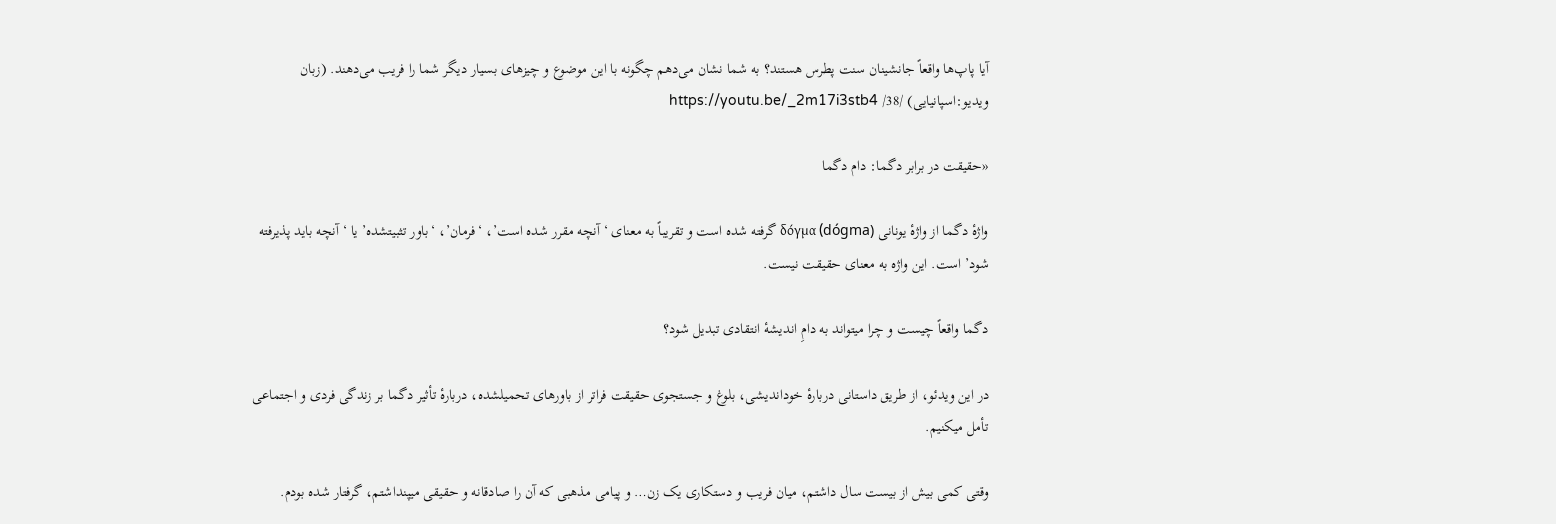آیا پاپ‌ها واقعاً جانشینان سنت پطرس هستند؟ به شما نشان می‌دهم چگونه با این موضوع و چیزهای بسیار دیگر شما را فریب می‌دهند. (زبان ویدیو:اسپانیایی) /38/ https://youtu.be/_2m17i3stb4

«حقیقت در برابر دگما: دام دگما

واژهٔ دگما از واژهٔ یونانی δόγμα (dógma) گرفته شده است و تقریباً به معنای ‘آنچه مقرر شده است’، ‘فرمان’، ‘باور تثبیتشده’ یا ‘آنچه باید پذیرفته شود’ است. این واژه به معنای حقیقت نیست.

دگما واقعاً چیست و چرا میتواند به دامِ اندیشهٔ انتقادی تبدیل شود؟

در این ویدئو، از طریق داستانی دربارهٔ خوداندیشی، بلوغ و جستجوی حقیقت فراتر از باورهای تحمیلشده، دربارهٔ تأثیر دگما بر زندگی فردی و اجتماعی تأمل میکنیم.

وقتی کمی بیش از بیست سال داشتم، میان فریب و دستکاری یک زن… و پیامی مذهبی که آن را صادقانه و حقیقی میپنداشتم، گرفتار شده بودم.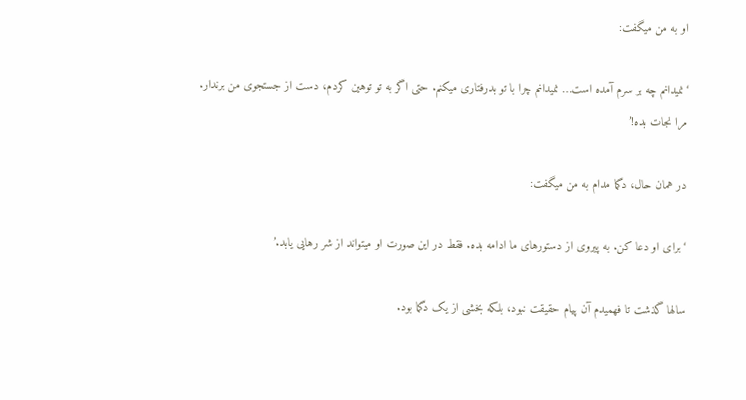او به من میگفت:

‘نمیدانم چه بر سرم آمده است… نمیدانم چرا با تو بدرفتاری میکنم. حتی اگر به تو توهین کردم، دست از جستجوی من برندار. مرا نجات بده!’

در همان حال، دگما مدام به من میگفت:

‘برای او دعا کن. به پیروی از دستورهای ما ادامه بده. فقط در این صورت او میتواند از شر رهایی یابد.’

سالها گذشت تا فهمیدم آن پیام حقیقت نبود، بلکه بخشی از یک دگما بود.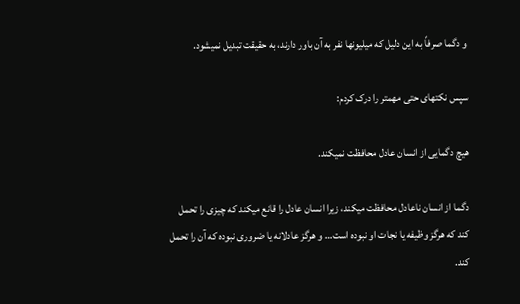و دگما صرفاً به این دلیل که میلیونها نفر به آن باور دارند، به حقیقت تبدیل نمیشود.

سپس نکتهای حتی مهمتر را درک کردم:

هیچ دگمایی از انسان عادل محافظت نمیکند.

دگما از انسان ناعادل محافظت میکند، زیرا انسان عادل را قانع میکند که چیزی را تحمل کند که هرگز وظیفه یا نجات او نبوده است… و هرگز عادلانه یا ضروری نبوده که آن را تحمل کند.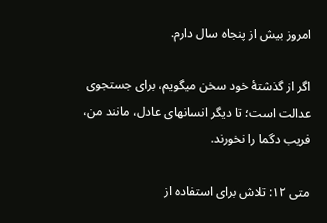امروز بیش از پنجاه سال دارم.

اگر از گذشتهٔ خود سخن میگویم، برای جستجوی عدالت است؛ تا دیگر انسانهای عادل، مانند من، فریب دگما را نخورند.

متی ۱۲: تلاش برای استفاده از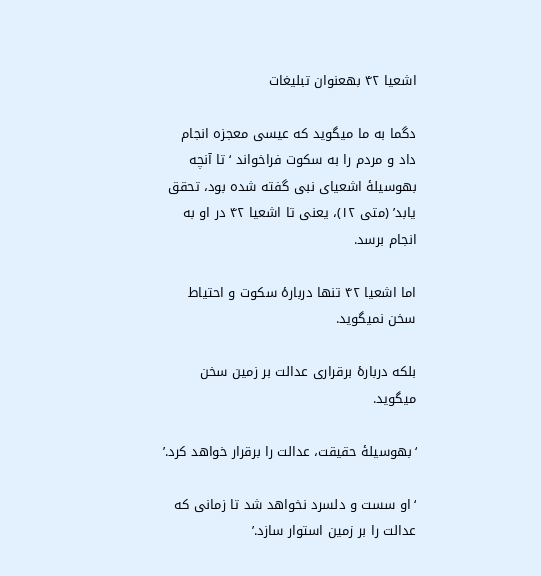اشعیا ۴۲ بهعنوان تبلیغات

دگما به ما میگوید که عیسی معجزه انجام داد و مردم را به سکوت فراخواند ‘تا آنچه بهوسیلهٔ اشعیای نبی گفته شده بود، تحقق یابد’ (متی ۱۲)، یعنی تا اشعیا ۴۲ در او به انجام برسد.

اما اشعیا ۴۲ تنها دربارهٔ سکوت و احتیاط سخن نمیگوید.

بلکه دربارهٔ برقراری عدالت بر زمین سخن میگوید.

‘بهوسیلهٔ حقیقت، عدالت را برقرار خواهد کرد.’

‘او سست و دلسرد نخواهد شد تا زمانی که عدالت را بر زمین استوار سازد.’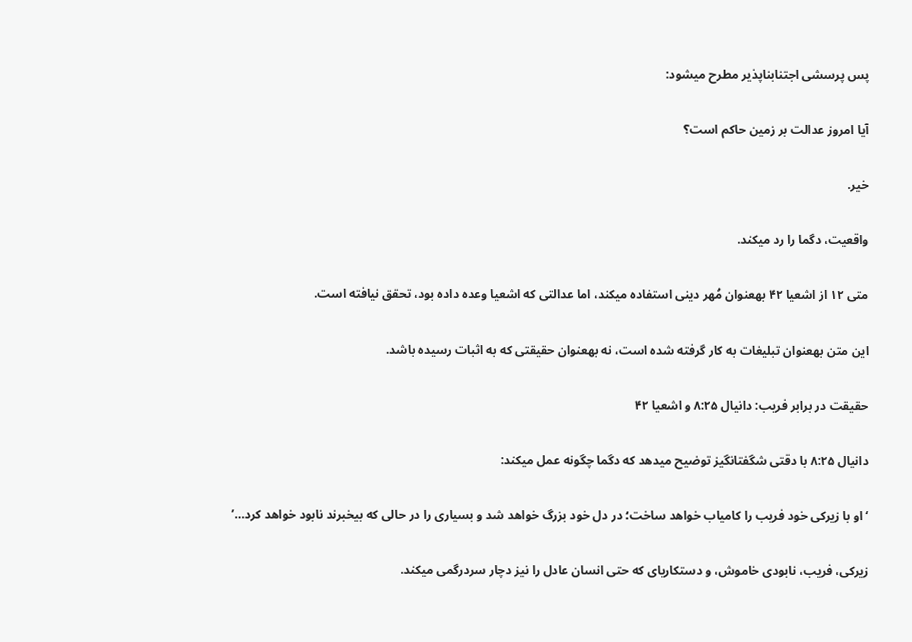پس پرسشی اجتنابناپذیر مطرح میشود:

آیا امروز عدالت بر زمین حاکم است؟

خیر.

واقعیت، دگما را رد میکند.

متی ۱۲ از اشعیا ۴۲ بهعنوان مُهر دینی استفاده میکند، اما عدالتی که اشعیا وعده داده بود، تحقق نیافته است.

این متن بهعنوان تبلیغات به کار گرفته شده است، نه بهعنوان حقیقتی که به اثبات رسیده باشد.

حقیقت در برابر فریب: دانیال ۸:۲۵ و اشعیا ۴۲

دانیال ۸:۲۵ با دقتی شگفتانگیز توضیح میدهد که دگما چگونه عمل میکند:

‘او با زیرکی خود فریب را کامیاب خواهد ساخت؛ در دل خود بزرگ خواهد شد و بسیاری را در حالی که بیخبرند نابود خواهد کرد…’

زیرکی، فریب، نابودی خاموش، و دستکاریای که حتی انسان عادل را نیز دچار سردرگمی میکند.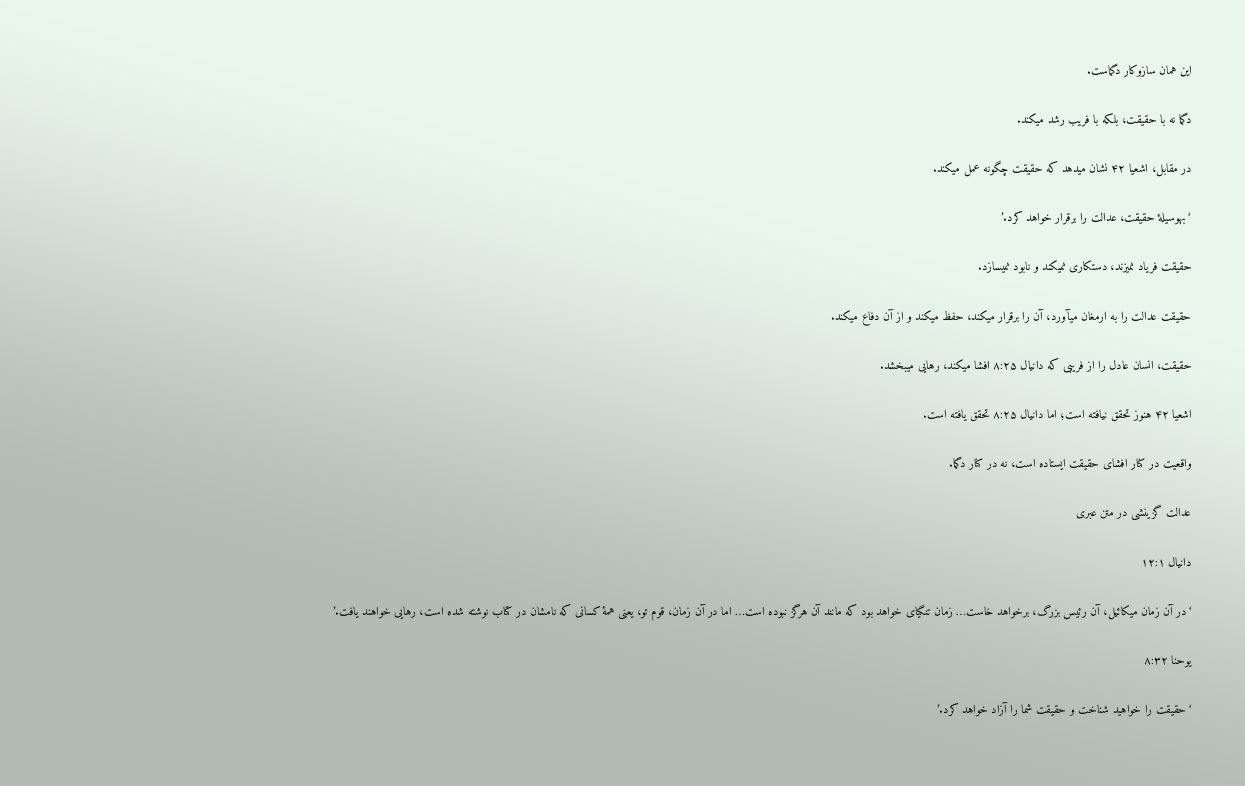این همان سازوکار دگماست.

دگما نه با حقیقت، بلکه با فریب رشد میکند.

در مقابل، اشعیا ۴۲ نشان میدهد که حقیقت چگونه عمل میکند.

‘بهوسیلهٔ حقیقت، عدالت را برقرار خواهد کرد.’

حقیقت فریاد نمیزند، دستکاری نمیکند و نابود نمیسازد.

حقیقت عدالت را به ارمغان میآورد، آن را برقرار میکند، حفظ میکند و از آن دفاع میکند.

حقیقت، انسان عادل را از فریبی که دانیال ۸:۲۵ افشا میکند، رهایی میبخشد.

اشعیا ۴۲ هنوز تحقق نیافته است؛ اما دانیال ۸:۲۵ تحقق یافته است.

واقعیت در کنار افشای حقیقت ایستاده است، نه در کنار دگما.

عدالت گزینشی در متن عبری

دانیال ۱۲:۱

‘در آن زمان میکائیل، آن رئیس بزرگ، برخواهد خاست… زمان تنگیای خواهد بود که مانند آن هرگز نبوده است… اما در آن زمان، قوم تو، یعنی همهٔ کسانی که نامشان در کتاب نوشته شده است، رهایی خواهند یافت.’

یوحنا ۸:۳۲

‘حقیقت را خواهید شناخت و حقیقت شما را آزاد خواهد کرد.’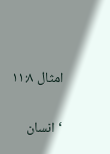امثال ۱۱:۸

‘انسان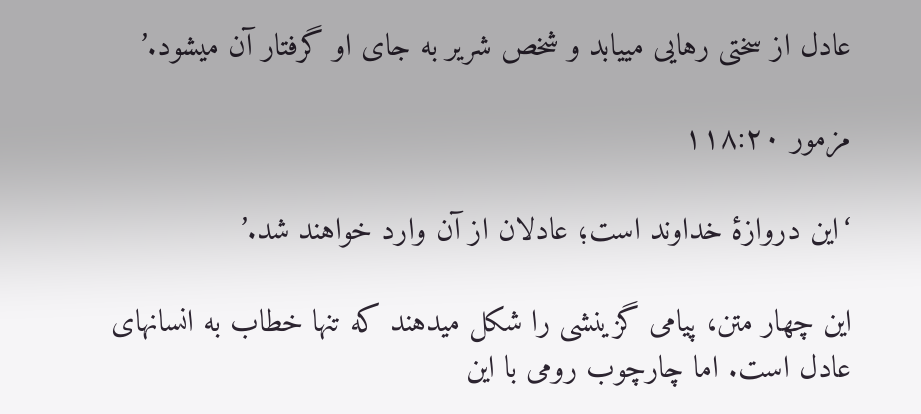عادل از سختی رهایی مییابد و شخص شریر به جای او گرفتار آن میشود.’

مزمور ۱۱۸:۲۰

‘این دروازهٔ خداوند است؛ عادلان از آن وارد خواهند شد.’

این چهار متن، پیامی گزینشی را شکل میدهند که تنها خطاب به انسانهای عادل است. اما چارچوب رومی با این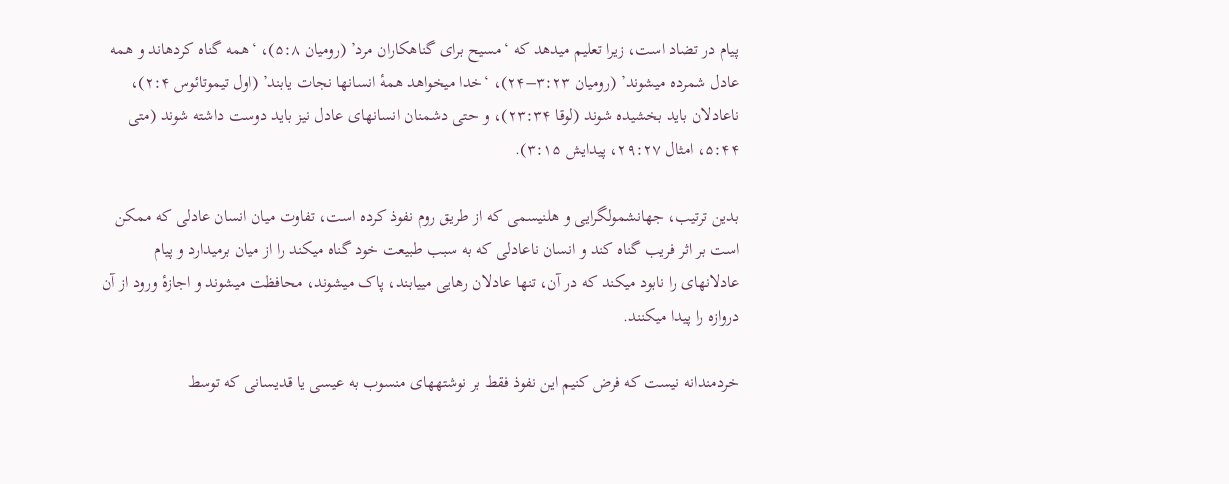پیام در تضاد است، زیرا تعلیم میدهد که ‘مسیح برای گناهکاران مرد’ (رومیان ۵:۸)، ‘همه گناه کردهاند و همه عادل شمرده میشوند’ (رومیان ۳:۲۳–۲۴)، ‘خدا میخواهد همهٔ انسانها نجات یابند’ (اول تیموتائوس ۲:۴)، ناعادلان باید بخشیده شوند (لوقا ۲۳:۳۴)، و حتی دشمنان انسانهای عادل نیز باید دوست داشته شوند (متی ۵:۴۴، امثال ۲۹:۲۷، پیدایش ۳:۱۵).

بدین ترتیب، جهانشمولگرایی و هلنیسمی که از طریق روم نفوذ کرده است، تفاوت میان انسان عادلی که ممکن است بر اثر فریب گناه کند و انسان ناعادلی که به سبب طبیعت خود گناه میکند را از میان برمیدارد و پیام عادلانهای را نابود میکند که در آن، تنها عادلان رهایی مییابند، پاک میشوند، محافظت میشوند و اجازهٔ ورود از آن دروازه را پیدا میکنند.

خردمندانه نیست که فرض کنیم این نفوذ فقط بر نوشتههای منسوب به عیسی یا قدیسانی که توسط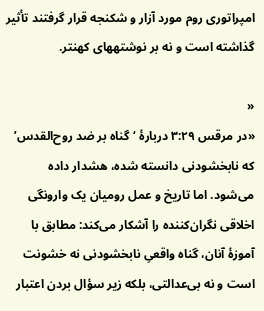امپراتوری روم مورد آزار و شکنجه قرار گرفتند تأثیر گذاشته است و نه بر نوشتههای کهنتر.

«
«در مرقس ۳:۲۹ دربارهٔ ‘گناه بر ضد روح‌القدس’ که نابخشودنی دانسته شده، هشدار داده می‌شود. اما تاریخ و عمل رومیان یک وارونگی اخلاقی نگران‌کننده را آشکار می‌کند: مطابق با آموزهٔ آنان، گناه واقعیِ نابخشودنی نه خشونت است و نه بی‌عدالتی، بلکه زیر سؤال بردن اعتبار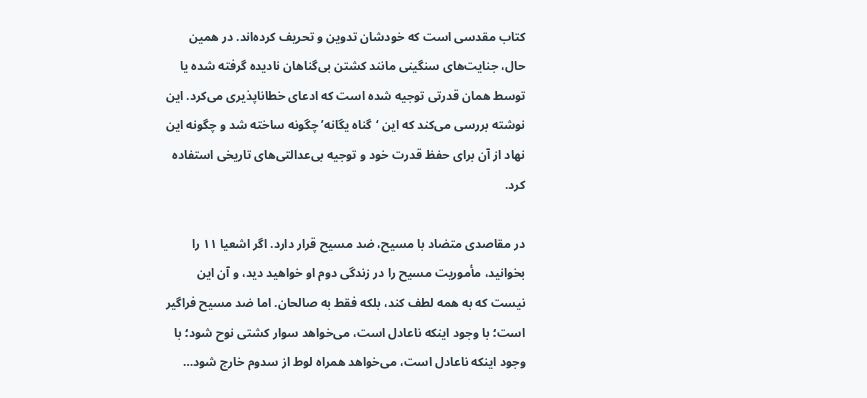کتاب مقدسی است که خودشان تدوین و تحریف کرده‌اند. در همین حال، جنایت‌های سنگینی مانند کشتن بی‌گناهان نادیده گرفته شده یا توسط همان قدرتی توجیه شده است که ادعای خطاناپذیری می‌کرد. این نوشته بررسی می‌کند که این ‘گناه یگانه’ چگونه ساخته شد و چگونه این نهاد از آن برای حفظ قدرت خود و توجیه بی‌عدالتی‌های تاریخی استفاده کرد.

در مقاصدی متضاد با مسیح، ضد مسیح قرار دارد. اگر اشعیا ۱۱ را بخوانید، مأموریت مسیح را در زندگی دوم او خواهید دید، و آن این نیست که به همه لطف کند، بلکه فقط به صالحان. اما ضد مسیح فراگیر است؛ با وجود اینکه ناعادل است، می‌خواهد سوار کشتی نوح شود؛ با وجود اینکه ناعادل است، می‌خواهد همراه لوط از سدوم خارج شود…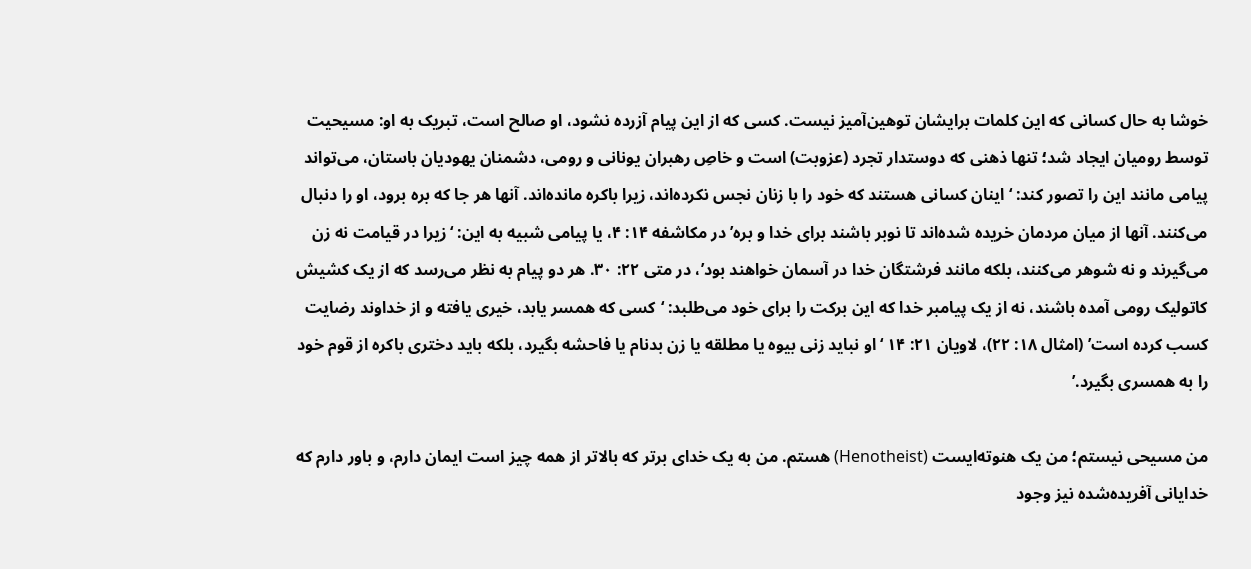خوشا به حال کسانی که این کلمات برایشان توهین‌آمیز نیست. کسی که از این پیام آزرده نشود، او صالح است، تبریک به او: مسیحیت توسط رومیان ایجاد شد؛ تنها ذهنی که دوستدار تجرد (عزوبت) است و خاصِ رهبران یونانی و رومی، دشمنان یهودیان باستان، می‌تواند پیامی مانند این را تصور کند: ‘اینان کسانی هستند که خود را با زنان نجس نکرده‌اند، زیرا باکره مانده‌اند. آنها هر جا که بره برود، او را دنبال می‌کنند. آنها از میان مردمان خریده شده‌اند تا نوبر باشند برای خدا و بره’ در مکاشفه ۱۴: ۴، یا پیامی شبیه به این: ‘زیرا در قیامت نه زن می‌گیرند و نه شوهر می‌کنند، بلکه مانند فرشتگان خدا در آسمان خواهند بود’، در متی ۲۲: ۳۰. هر دو پیام به نظر می‌رسد که از یک کشیش کاتولیک رومی آمده باشند، نه از یک پیامبر خدا که این برکت را برای خود می‌طلبد: ‘کسی که همسر یابد، خیری یافته و از خداوند رضایت کسب کرده است’ (امثال ۱۸: ۲۲)، لاویان ۲۱: ۱۴ ‘او نباید زنی بیوه یا مطلقه یا زن بدنام یا فاحشه بگیرد، بلکه باید دختری باکره از قوم خود را به همسری بگیرد.’

من مسیحی نیستم؛ من یک هنوته‌ایست (Henotheist) هستم. من به یک خدای برتر که بالاتر از همه چیز است ایمان دارم، و باور دارم که خدایانی آفریده‌شده نیز وجود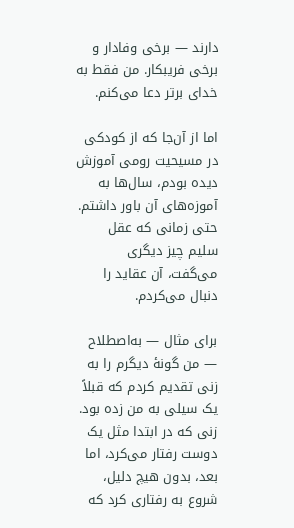دارند — برخی وفادار و برخی فریبکار. من فقط به خدای برتر دعا می‌کنم.

اما از آن‌جا که از کودکی در مسیحیت رومی آموزش دیده بودم، سال‌ها به آموزه‌های آن باور داشتم. حتی زمانی که عقل سلیم چیز دیگری می‌گفت، آن عقاید را دنبال می‌کردم.

برای مثال — به‌اصطلاح — من گونهٔ دیگرم را به زنی تقدیم کردم که قبلاً یک سیلی به من زده بود. زنی که در ابتدا مثل یک دوست رفتار می‌کرد، اما بعد، بدون هیچ دلیل، شروع به رفتاری کرد که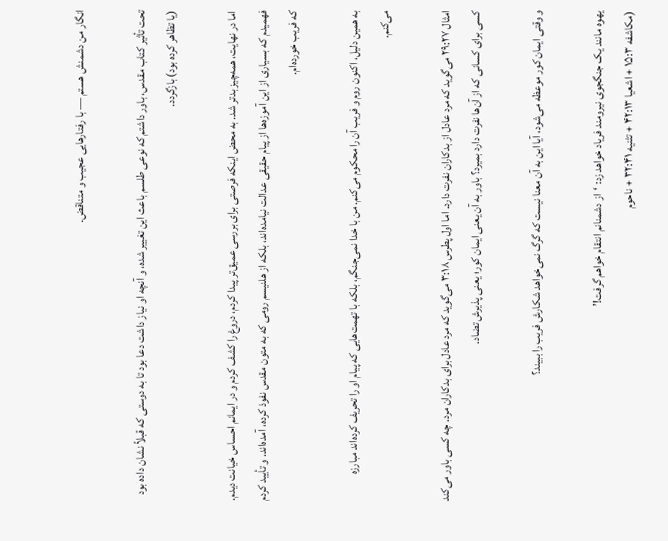انگار من دشمنش هستم — با رفتارهایی عجیب و متناقض.

تحت تأثیر کتاب مقدس، باور داشتم که نوعی طلسم باعث این تغییر شده، و آنچه او نیاز داشت دعا بود تا به دوستی که قبلاً نشان داده بود (یا تظاهر کرده بود) بازگردد.

اما در نهایت، همه‌چیز بدتر شد. به محض اینکه فرصتی برای بررسی عمیق‌تر پیدا کردم، دروغ را کشف کردم و در ایمانم احساس خیانت دیدم. فهمیدم که بسیاری از این آموزه‌ها از پیام حقیقی عدالت نیامده‌اند، بلکه از هلنیسم رومی که به متون مقدس نفوذ کرده، آمده‌اند. و تأیید کردم که فریب خورده‌ام.

به همین دلیل، اکنون روم و فریب آن را محکوم می‌کنم. من با خدا نمی‌جنگم، بلکه با تهمت‌هایی که پیام او را تحریف کرده‌اند مبارزه می‌کنم.

امثال ۲۹:۲۷ می‌گوید که مرد عادل از بدکاران نفرت دارد. اما اول پطرس ۳:۱۸ می‌گوید که مرد عادل برای بدکاران مرد. چه کسی باور می‌کند کسی برای کسانی که از آن‌ها نفرت دارد بمیرد؟ باور به آن یعنی ایمان کور؛ یعنی پذیرش تضاد.

و وقتی ایمان کور موعظه می‌شود، آیا این به آن معنا نیست که گرگ نمی‌خواهد شکارش فریب را ببیند؟

یهوه مانند یک جنگجوی نیرومند فریاد خواهد زد: ‘از دشمنانم انتقام خواهم گرفت!’
(مکاشفه ۱۵:۳ + اشعیا ۴۲:۱۳ + تثنیه ۳۲:۴۱ + ناحوم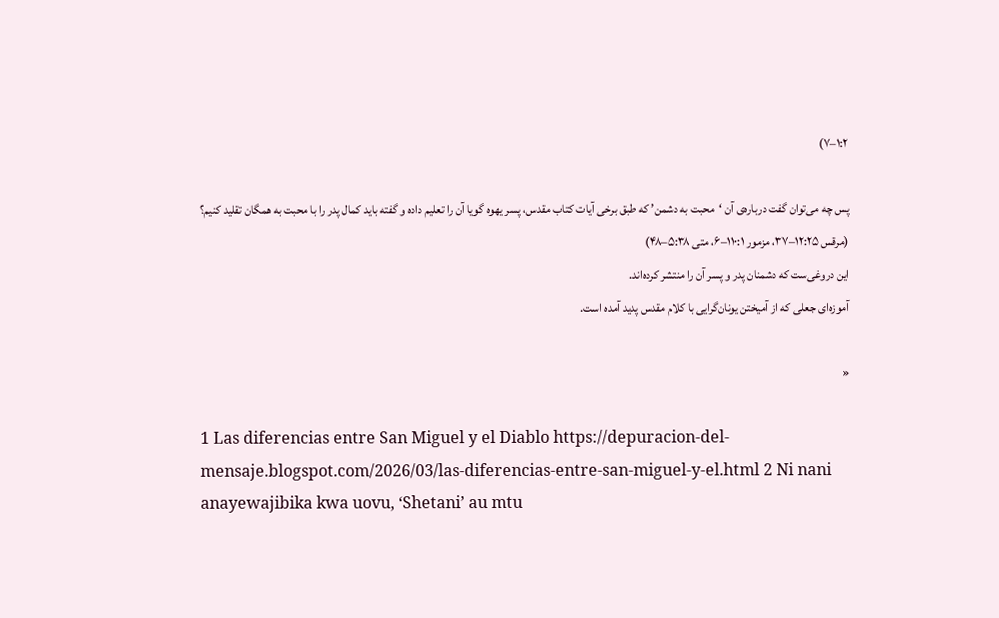۱:۲–۷)

پس چه می‌توان گفت درباره‌ی آن ‘محبت به دشمن’ که طبق برخی آیات کتاب مقدس، پسر یهوه گویا آن را تعلیم داده و گفته باید کمال پدر را با محبت به همگان تقلید کنیم؟
(مرقس ۱۲:۲۵–۳۷، مزمور ۱۱۰:۱–۶، متی ۵:۳۸–۴۸)
این دروغی‌ست که دشمنان پدر و پسر آن را منتشر کرده‌اند.
آموزه‌ای جعلی که از آمیختن یونان‌گرایی با کلام مقدس پدید آمده است.

«

1 Las diferencias entre San Miguel y el Diablo https://depuracion-del-mensaje.blogspot.com/2026/03/las-diferencias-entre-san-miguel-y-el.html 2 Ni nani anayewajibika kwa uovu, ‘Shetani’ au mtu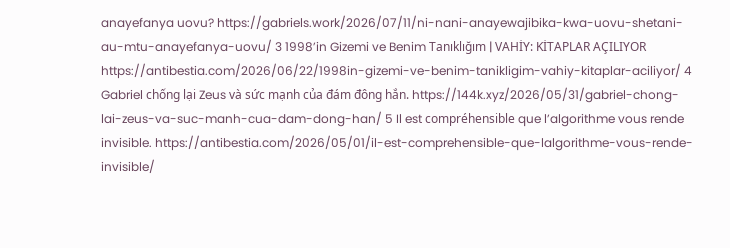anayefanya uovu? https://gabriels.work/2026/07/11/ni-nani-anayewajibika-kwa-uovu-shetani-au-mtu-anayefanya-uovu/ 3 1998’in Gizemi ve Benim Tanıklığım | VAHİY: KİTAPLAR AÇILIYOR https://antibestia.com/2026/06/22/1998in-gizemi-ve-benim-tanikligim-vahiy-kitaplar-aciliyor/ 4 Gabriel chống lại Zeus và sức mạnh của đám đông hắn. https://144k.xyz/2026/05/31/gabriel-chong-lai-zeus-va-suc-manh-cua-dam-dong-han/ 5 Il est compréhensible que l’algorithme vous rende invisible. https://antibestia.com/2026/05/01/il-est-comprehensible-que-lalgorithme-vous-rende-invisible/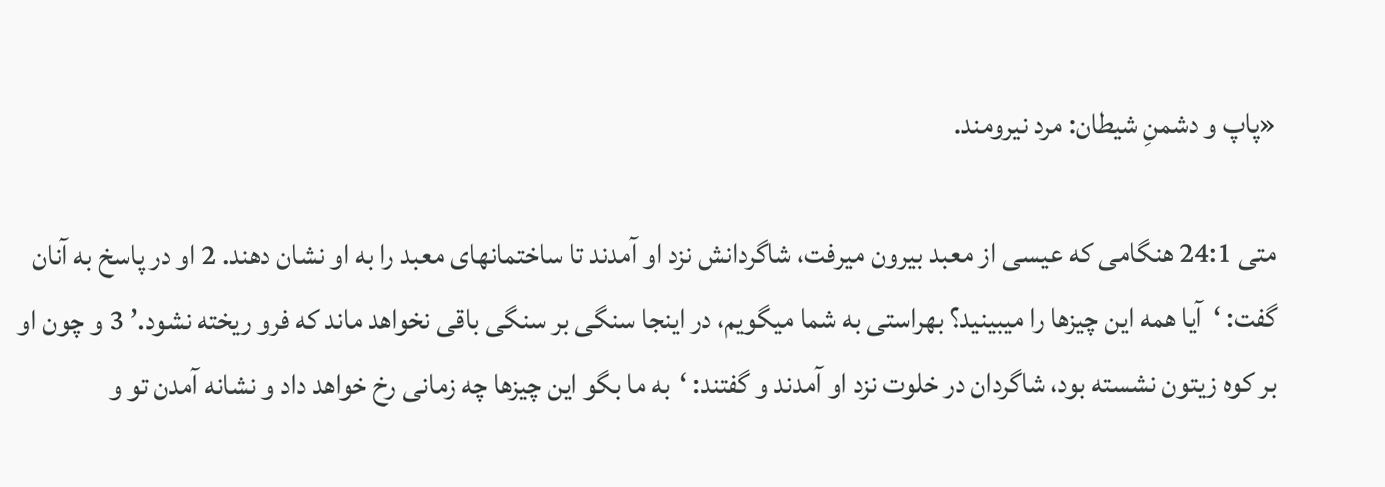«پاپ و دشمنِ شیطان: مرد نیرومند.

متی 24:1 هنگامی که عیسی از معبد بیرون میرفت، شاگردانش نزد او آمدند تا ساختمانهای معبد را به او نشان دهند. 2 او در پاسخ به آنان گفت: ‘آیا همه این چیزها را میبینید؟ بهراستی به شما میگویم، در اینجا سنگی بر سنگی باقی نخواهد ماند که فرو ریخته نشود.’ 3 و چون او بر کوه زیتون نشسته بود، شاگردان در خلوت نزد او آمدند و گفتند: ‘به ما بگو این چیزها چه زمانی رخ خواهد داد و نشانه آمدن تو و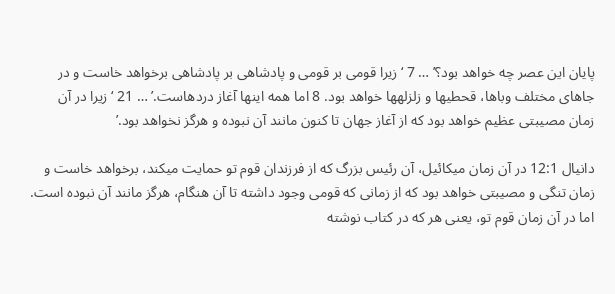پایان این عصر چه خواهد بود؟’ … 7 ‘زیرا قومی بر قومی و پادشاهی بر پادشاهی برخواهد خاست و در جاهای مختلف وباها، قحطیها و زلزلهها خواهد بود. 8 اما همه اینها آغاز دردهاست.’ … 21 ‘زیرا در آن زمان مصیبتی عظیم خواهد بود که از آغاز جهان تا کنون مانند آن نبوده و هرگز نخواهد بود.’

دانیال 12:1 در آن زمان میکائیل، آن رئیس بزرگ که از فرزندان قوم تو حمایت میکند، برخواهد خاست و زمان تنگی و مصیبتی خواهد بود که از زمانی که قومی وجود داشته تا آن هنگام، هرگز مانند آن نبوده است. اما در آن زمان قوم تو، یعنی هر که در کتاب نوشته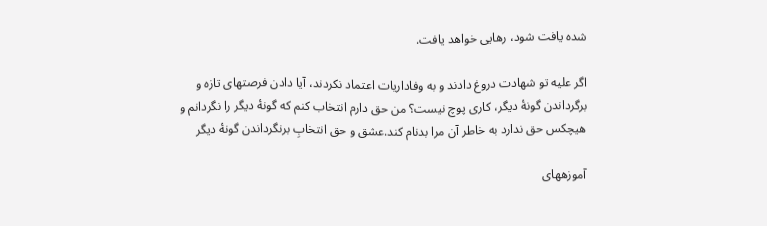شده یافت شود، رهایی خواهد یافت.

اگر علیه تو شهادت دروغ دادند و به وفاداریات اعتماد نکردند، آیا دادن فرصتهای تازه و برگرداندن گونهٔ دیگر، کاری پوچ نیست؟ من حق دارم انتخاب کنم که گونهٔ دیگر را نگردانم و هیچکس حق ندارد به خاطر آن مرا بدنام کند.عشق و حق انتخابِ برنگرداندن گونهٔ دیگر

آموزههای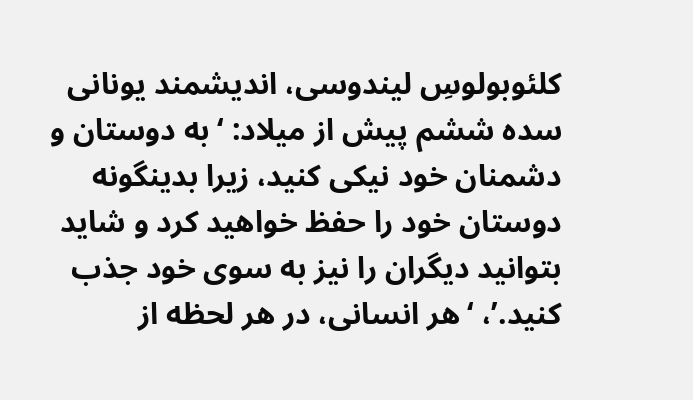کلئوبولوسِ لیندوسی، اندیشمند یونانی سده ششم پیش از میلاد: ‘به دوستان و دشمنان خود نیکی کنید، زیرا بدینگونه دوستان خود را حفظ خواهید کرد و شاید بتوانید دیگران را نیز به سوی خود جذب کنید.’، ‘هر انسانی، در هر لحظه از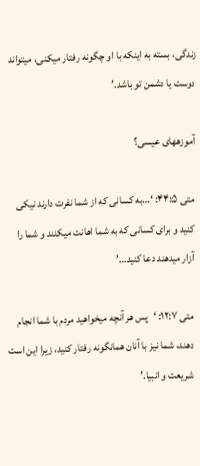زندگی، بسته به اینکه با او چگونه رفتار میکنی، میتواند دوست یا دشمن تو باشد.’

آموزههای عیسی؟

متی ۴۴:۵: ‘…به کسانی که از شما نفرت دارند نیکی کنید و برای کسانی که به شما اهانت میکنند و شما را آزار میدهند دعا کنید…’

متی ۱۲:۷: ‘پس هر آنچه میخواهید مردم با شما انجام دهند، شما نیز با آنان همانگونه رفتار کنید، زیرا این است شریعت و انبیا.’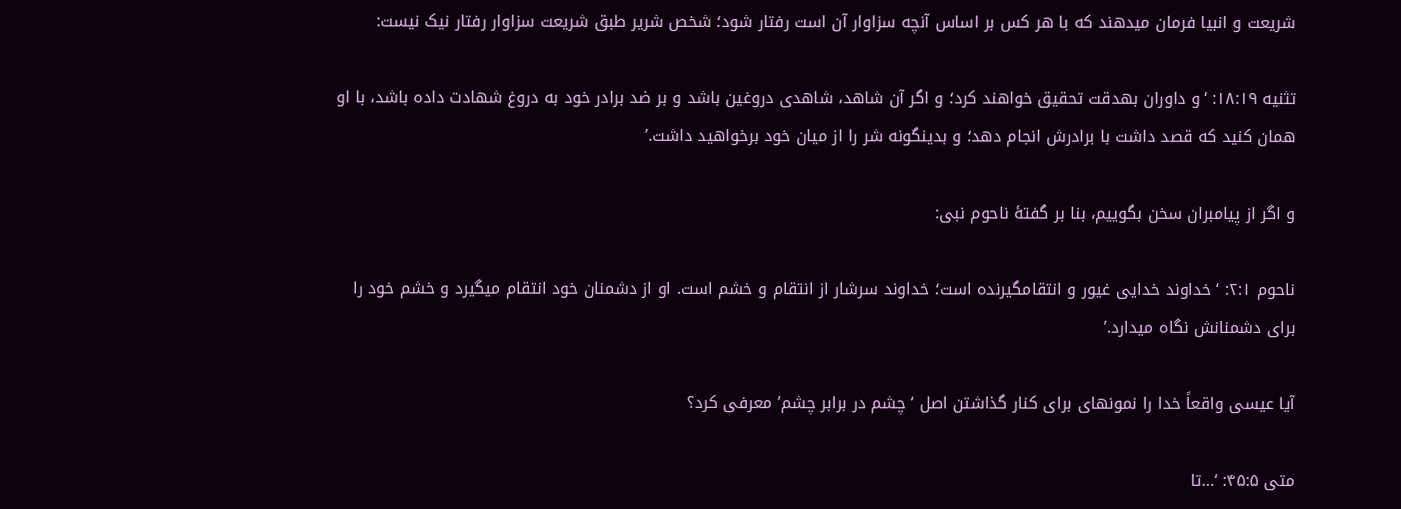شریعت و انبیا فرمان میدهند که با هر کس بر اساس آنچه سزاوار آن است رفتار شود؛ شخص شریر طبق شریعت سزاوار رفتار نیک نیست:

تثنیه ۱۸:۱۹: ‘و داوران بهدقت تحقیق خواهند کرد؛ و اگر آن شاهد، شاهدی دروغین باشد و بر ضد برادر خود به دروغ شهادت داده باشد، با او همان کنید که قصد داشت با برادرش انجام دهد؛ و بدینگونه شر را از میان خود برخواهید داشت.’

و اگر از پیامبران سخن بگوییم، بنا بر گفتهٔ ناحوم نبی:

ناحوم ۲:۱: ‘خداوند خدایی غیور و انتقامگیرنده است؛ خداوند سرشار از انتقام و خشم است. او از دشمنان خود انتقام میگیرد و خشم خود را برای دشمنانش نگاه میدارد.’

آیا عیسی واقعاً خدا را نمونهای برای کنار گذاشتن اصل ‘چشم در برابر چشم’ معرفی کرد؟

متی ۴۵:۵: ‘…تا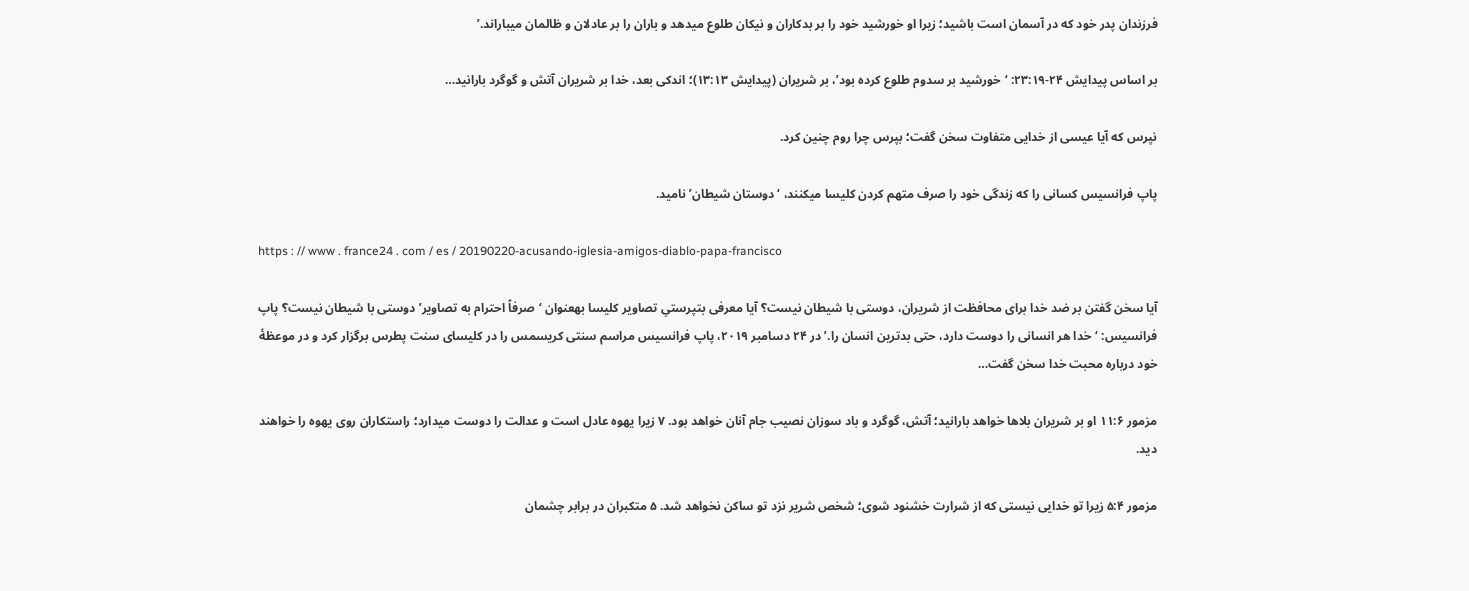فرزندان پدر خود که در آسمان است باشید؛ زیرا او خورشید خود را بر بدکاران و نیکان طلوع میدهد و باران را بر عادلان و ظالمان میباراند.’

بر اساس پیدایش ۲۴-۲۳:۱۹: ‘خورشید بر سدوم طلوع کرده بود’، بر شریران (پیدایش ۱۳:۱۳)؛ اندکی بعد، خدا بر شریران آتش و گوگرد بارانید…

نپرس که آیا عیسی از خدایی متفاوت سخن گفت؛ بپرس چرا روم چنین کرد.

پاپ فرانسیس کسانی را که زندگی خود را صرف متهم کردن کلیسا میکنند، ‘دوستان شیطان’ نامید.

https : // www . france24 . com / es / 20190220-acusando-iglesia-amigos-diablo-papa-francisco

آیا سخن گفتن بر ضد خدا برای محافظت از شریران، دوستی با شیطان نیست؟ آیا معرفی بتپرستیِ تصاویر کلیسا بهعنوان ‘صرفاً احترام به تصاویر’ دوستی با شیطان نیست؟ پاپ فرانسیس: ‘خدا هر انسانی را دوست دارد، حتی بدترین انسان را.’ در ۲۴ دسامبر ۲۰۱۹، پاپ فرانسیس مراسم سنتی کریسمس را در کلیسای سنت پطرس برگزار کرد و در موعظهٔ خود درباره محبت خدا سخن گفت…

مزمور ۱۱:۶ او بر شریران بلاها خواهد بارانید؛ آتش، گوگرد و باد سوزان نصیب جام آنان خواهد بود. ۷ زیرا یهوه عادل است و عدالت را دوست میدارد؛ راستکاران روی یهوه را خواهند دید.

مزمور ۵:۴ زیرا تو خدایی نیستی که از شرارت خشنود شوی؛ شخص شریر نزد تو ساکن نخواهد شد. ۵ متکبران در برابر چشمان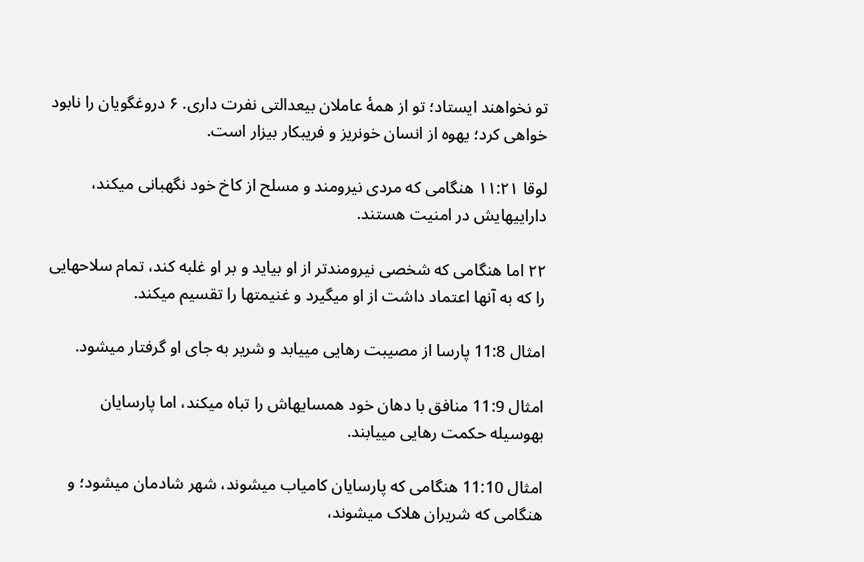تو نخواهند ایستاد؛ تو از همهٔ عاملان بیعدالتی نفرت داری. ۶ دروغگویان را نابود خواهی کرد؛ یهوه از انسان خونریز و فریبکار بیزار است.

لوقا ۱۱:۲۱ هنگامی که مردی نیرومند و مسلح از کاخ خود نگهبانی میکند، داراییهایش در امنیت هستند.

۲۲ اما هنگامی که شخصی نیرومندتر از او بیاید و بر او غلبه کند، تمام سلاحهایی را که به آنها اعتماد داشت از او میگیرد و غنیمتها را تقسیم میکند.

امثال 11:8 پارسا از مصیبت رهایی مییابد و شریر به جای او گرفتار میشود.

امثال 11:9 منافق با دهان خود همسایهاش را تباه میکند، اما پارسایان بهوسیله حکمت رهایی مییابند.

امثال 11:10 هنگامی که پارسایان کامیاب میشوند، شهر شادمان میشود؛ و هنگامی که شریران هلاک میشوند،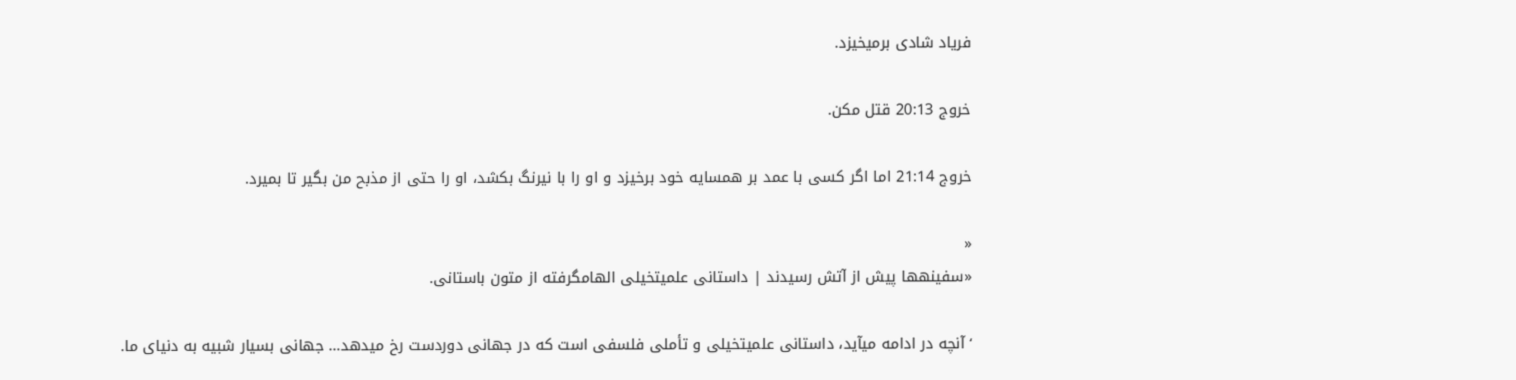فریاد شادی برمیخیزد.

خروج 20:13 قتل مکن.

خروج 21:14 اما اگر کسی با عمد بر همسایه خود برخیزد و او را با نیرنگ بکشد، او را حتی از مذبح من بگیر تا بمیرد.

«
«سفینهها پیش از آتش رسیدند | داستانی علمیتخیلی الهامگرفته از متون باستانی.

‘آنچه در ادامه میآید، داستانی علمیتخیلی و تأملی فلسفی است که در جهانی دوردست رخ میدهد… جهانی بسیار شبیه به دنیای ما.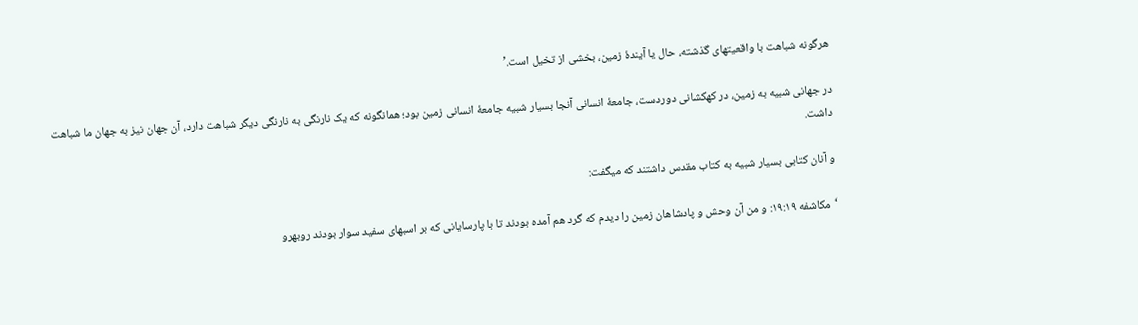هرگونه شباهت با واقعیتهای گذشته، حال یا آیندهٔ زمین، بخشی از تخیل است.’

در جهانی شبیه به زمین، در کهکشانی دوردست، جامعهٔ انسانی آنجا بسیار شبیه جامعهٔ انسانی زمین بود؛ همانگونه که یک نارنگی به نارنگی دیگر شباهت دارد، آن جهان نیز به جهان ما شباهت داشت.

و آنان کتابی بسیار شبیه به کتاب مقدس داشتند که میگفت:

‘مکاشفه ۱۹:۱۹: و من آن وحش و پادشاهان زمین را دیدم که گرد هم آمده بودند تا با پارسایانی که بر اسبهای سفید سوار بودند روبهرو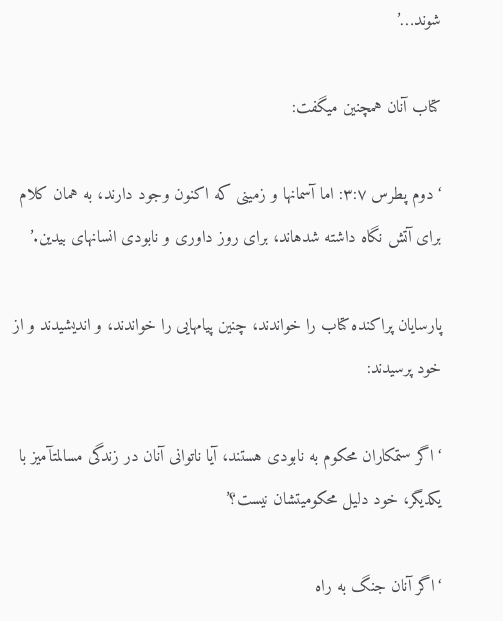شوند…’

کتاب آنان همچنین میگفت:

‘دوم پطرس ۳:۷: اما آسمانها و زمینی که اکنون وجود دارند، به همان کلام برای آتش نگاه داشته شدهاند، برای روز داوری و نابودی انسانهای بیدین.’

پارسایان پراکنده کتاب را خواندند، چنین پیامهایی را خواندند، و اندیشیدند و از خود پرسیدند:

‘اگر ستمکاران محکوم به نابودی هستند، آیا ناتوانی آنان در زندگی مسالمتآمیز با یکدیگر، خود دلیل محکومیتشان نیست؟’

‘اگر آنان جنگ به راه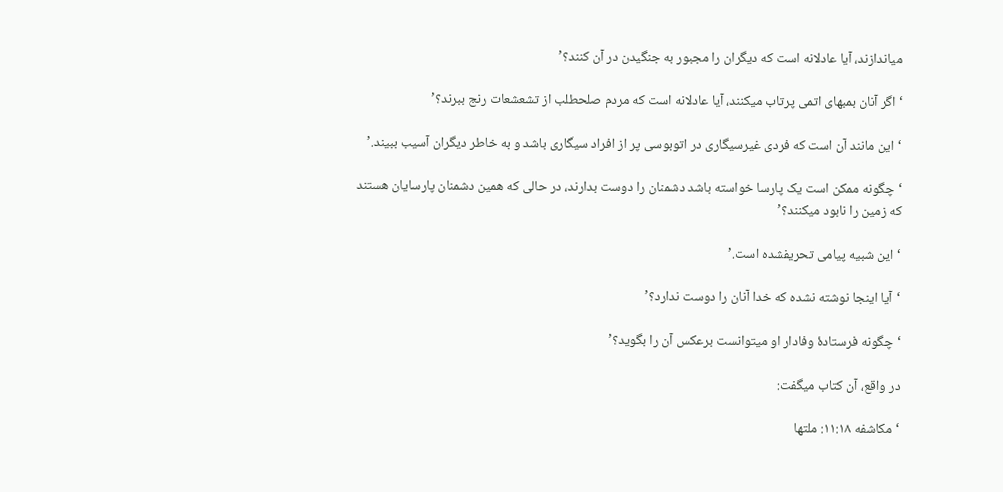میاندازند، آیا عادلانه است که دیگران را مجبور به جنگیدن در آن کنند؟’

‘اگر آنان بمبهای اتمی پرتاب میکنند، آیا عادلانه است که مردم صلحطلب از تشعشعات رنج ببرند؟’

‘این مانند آن است که فردی غیرسیگاری در اتوبوسی پر از افراد سیگاری باشد و به خاطر دیگران آسیب ببیند.’

‘چگونه ممکن است یک پارسا خواسته باشد دشمنان را دوست بدارند، در حالی که همین دشمنان پارسایان هستند که زمین را نابود میکنند؟’

‘این شبیه پیامی تحریفشده است.’

‘آیا اینجا نوشته نشده که خدا آنان را دوست ندارد؟’

‘چگونه فرستادهٔ وفادار او میتوانست برعکس آن را بگوید؟’

در واقع، آن کتاب میگفت:

‘مکاشفه ۱۱:۱۸: ملتها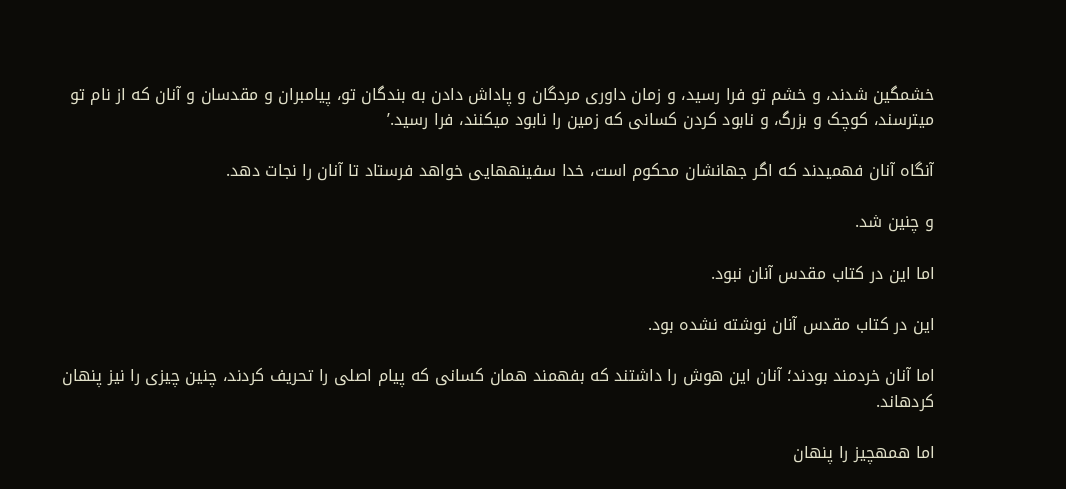خشمگین شدند، و خشم تو فرا رسید، و زمان داوری مردگان و پاداش دادن به بندگان تو، پیامبران و مقدسان و آنان که از نام تو میترسند، کوچک و بزرگ، و نابود کردن کسانی که زمین را نابود میکنند، فرا رسید.’

آنگاه آنان فهمیدند که اگر جهانشان محکوم است، خدا سفینههایی خواهد فرستاد تا آنان را نجات دهد.

و چنین شد.

اما این در کتاب مقدس آنان نبود.

این در کتاب مقدس آنان نوشته نشده بود.

اما آنان خردمند بودند؛ آنان این هوش را داشتند که بفهمند همان کسانی که پیام اصلی را تحریف کردند، چنین چیزی را نیز پنهان کردهاند.

اما همهچیز را پنهان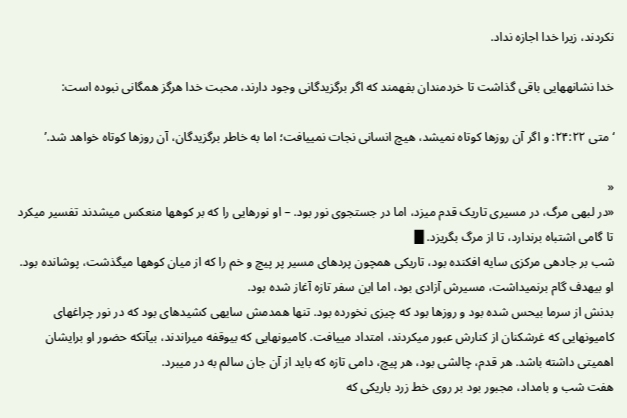نکردند، زیرا خدا اجازه نداد.

خدا نشانههایی باقی گذاشت تا خردمندان بفهمند که اگر برگزیدگانی وجود دارند، محبت خدا هرگز همگانی نبوده است:

‘متی ۲۴:۲۲: و اگر آن روزها کوتاه نمیشد، هیچ انسانی نجات نمییافت؛ اما به خاطر برگزیدگان، آن روزها کوتاه خواهد شد.’

«
«در لبهی مرگ، در مسیری تاریک قدم میزد، اما در جستجوی نور بود. – او نورهایی را که بر کوهها منعکس میشدند تفسیر میکرد تا گامی اشتباه برندارد، تا از مرگ بگریزد. █
شب بر جادهی مرکزی سایه افکنده بود، تاریکی همچون پردهای مسیر پر پیچ و خم را که از میان کوهها میگذشت، پوشانده بود. او بیهدف گام برنمیداشت، مسیرش آزادی بود، اما این سفر تازه آغاز شده بود.
بدنش از سرما بیحس شده بود و روزها بود که چیزی نخورده بود. تنها همدمش سایهی کشیدهای بود که در نور چراغهای کامیونهایی که غرشکنان از کنارش عبور میکردند، امتداد مییافت. کامیونهایی که بیوقفه میراندند، بیآنکه حضور او برایشان اهمیتی داشته باشد. هر قدم، چالشی بود، هر پیچ، دامی تازه که باید از آن جان سالم به در میبرد.
هفت شب و بامداد، مجبور بود بر روی خط زرد باریکی که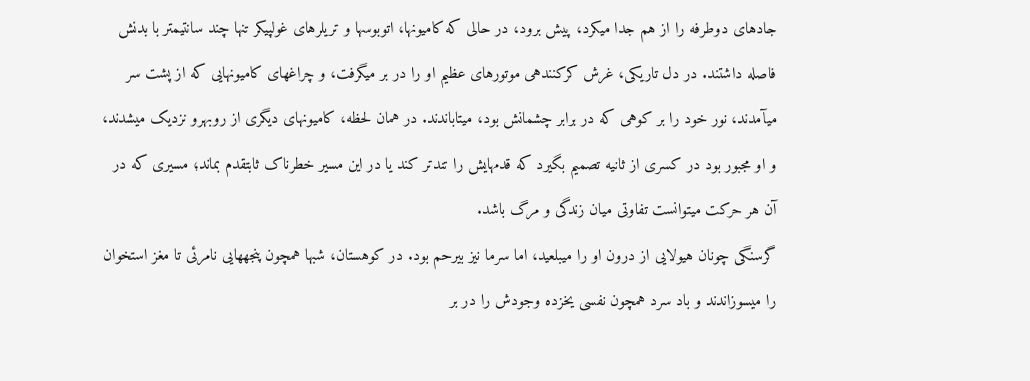جادهای دوطرفه را از هم جدا میکرد، پیش برود، در حالی که کامیونها، اتوبوسها و تریلرهای غولپیکر تنها چند سانتیمتر با بدنش فاصله داشتند. در دل تاریکی، غرش کرکنندهی موتورهای عظیم او را در بر میگرفت، و چراغهای کامیونهایی که از پشت سر میآمدند، نور خود را بر کوهی که در برابر چشمانش بود، میتاباندند. در همان لحظه، کامیونهای دیگری از روبهرو نزدیک میشدند، و او مجبور بود در کسری از ثانیه تصمیم بگیرد که قدمهایش را تندتر کند یا در این مسیر خطرناک ثابتقدم بماند؛ مسیری که در آن هر حرکت میتوانست تفاوتی میان زندگی و مرگ باشد.
گرسنگی چونان هیولایی از درون او را میبلعید، اما سرما نیز بیرحم بود. در کوهستان، شبها همچون پنجههایی نامرئی تا مغز استخوان را میسوزاندند و باد سرد همچون نفسی یخزده وجودش را در بر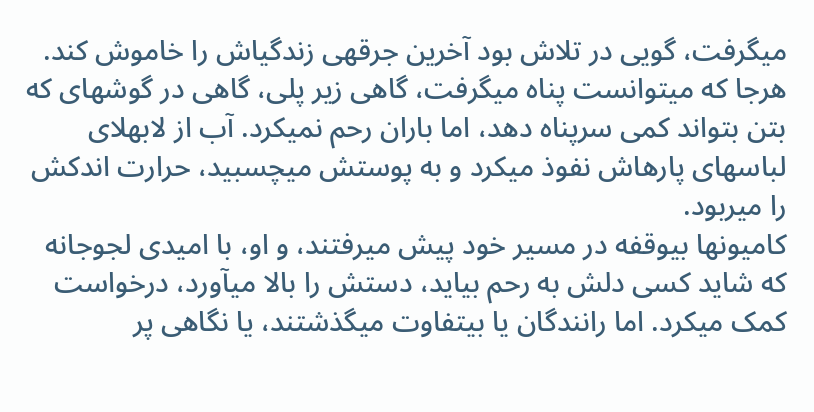میگرفت، گویی در تلاش بود آخرین جرقهی زندگیاش را خاموش کند. هرجا که میتوانست پناه میگرفت، گاهی زیر پلی، گاهی در گوشهای که بتن بتواند کمی سرپناه دهد، اما باران رحم نمیکرد. آب از لابهلای لباسهای پارهاش نفوذ میکرد و به پوستش میچسبید، حرارت اندکش را میربود.
کامیونها بیوقفه در مسیر خود پیش میرفتند، و او، با امیدی لجوجانه که شاید کسی دلش به رحم بیاید، دستش را بالا میآورد، درخواست کمک میکرد. اما رانندگان یا بیتفاوت میگذشتند، یا نگاهی پر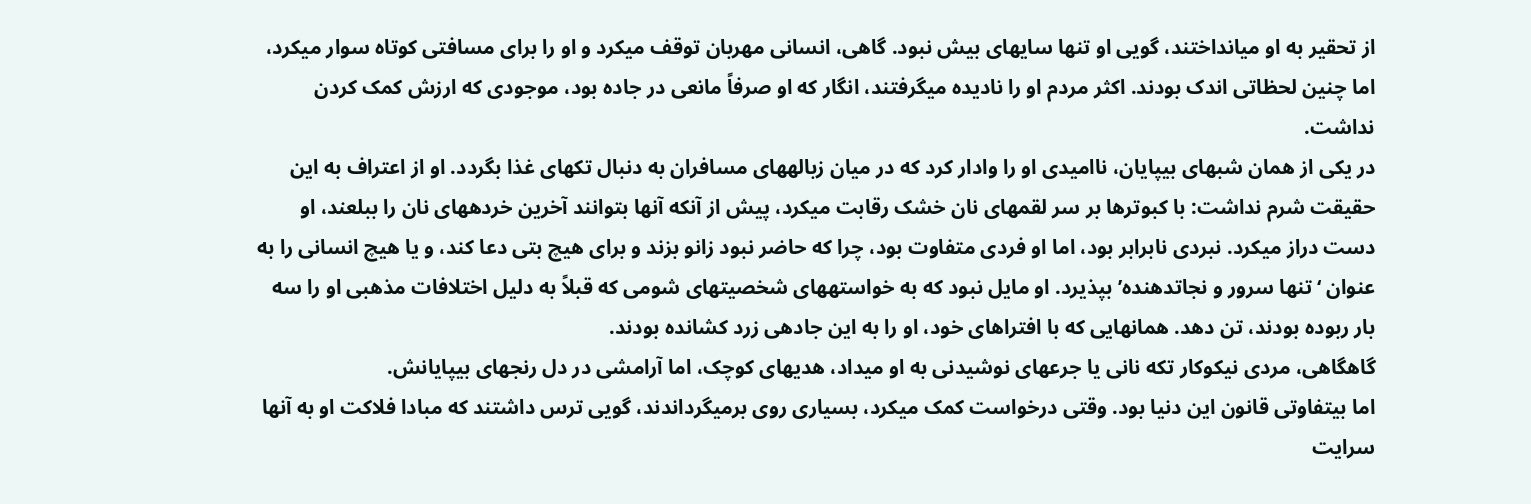از تحقیر به او میانداختند، گویی او تنها سایهای بیش نبود. گاهی، انسانی مهربان توقف میکرد و او را برای مسافتی کوتاه سوار میکرد، اما چنین لحظاتی اندک بودند. اکثر مردم او را نادیده میگرفتند، انگار که او صرفاً مانعی در جاده بود، موجودی که ارزش کمک کردن نداشت.
در یکی از همان شبهای بیپایان، ناامیدی او را وادار کرد که در میان زبالههای مسافران به دنبال تکهای غذا بگردد. او از اعتراف به این حقیقت شرم نداشت: با کبوترها بر سر لقمهای نان خشک رقابت میکرد، پیش از آنکه آنها بتوانند آخرین خردههای نان را ببلعند، او دست دراز میکرد. نبردی نابرابر بود، اما او فردی متفاوت بود، چرا که حاضر نبود زانو بزند و برای هیچ بتی دعا کند، و یا هیچ انسانی را به عنوان ‘تنها سرور و نجاتدهنده’ بپذیرد. او مایل نبود که به خواستههای شخصیتهای شومی که قبلاً به دلیل اختلافات مذهبی او را سه بار ربوده بودند، تن دهد. همانهایی که با افتراهای خود، او را به این جادهی زرد کشانده بودند.
گاهگاهی، مردی نیکوکار تکه نانی یا جرعهای نوشیدنی به او میداد، هدیهای کوچک، اما آرامشی در دل رنجهای بیپایانش.
اما بیتفاوتی قانون این دنیا بود. وقتی درخواست کمک میکرد، بسیاری روی برمیگرداندند، گویی ترس داشتند که مبادا فلاکت او به آنها سرایت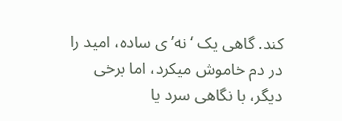کند. گاهی یک ‘نه’ی ساده، امید را در دم خاموش میکرد، اما برخی دیگر، با نگاهی سرد یا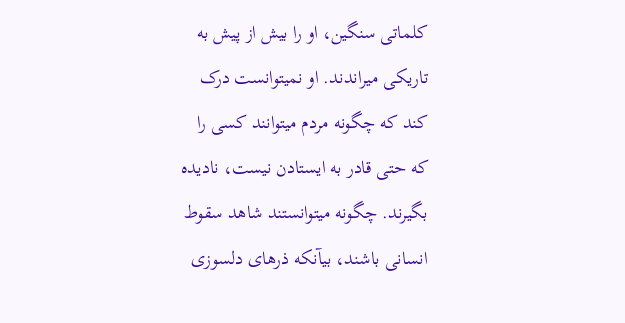کلماتی سنگین، او را بیش از پیش به تاریکی میراندند. او نمیتوانست درک کند که چگونه مردم میتوانند کسی را که حتی قادر به ایستادن نیست، نادیده بگیرند. چگونه میتوانستند شاهد سقوط انسانی باشند، بیآنکه ذرهای دلسوزی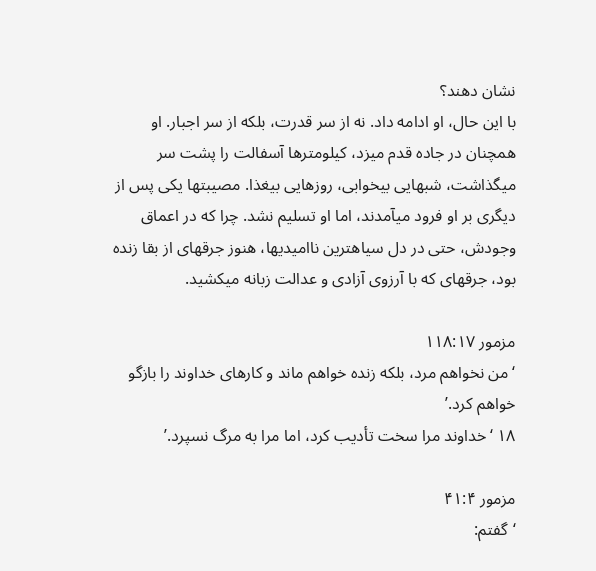نشان دهند؟
با این حال، او ادامه داد. نه از سر قدرت، بلکه از سر اجبار. او همچنان در جاده قدم میزد، کیلومترها آسفالت را پشت سر میگذاشت، شبهایی بیخوابی، روزهایی بیغذا. مصیبتها یکی پس از دیگری بر او فرود میآمدند، اما او تسلیم نشد. چرا که در اعماق وجودش، حتی در دل سیاهترین ناامیدیها، هنوز جرقهای از بقا زنده بود، جرقهای که با آرزوی آزادی و عدالت زبانه میکشید.

مزمور ۱۱۸:۱۷
‘من نخواهم مرد، بلکه زنده خواهم ماند و کارهای خداوند را بازگو خواهم کرد.’
۱۸ ‘خداوند مرا سخت تأدیب کرد، اما مرا به مرگ نسپرد.’

مزمور ۴۱:۴
‘گفتم: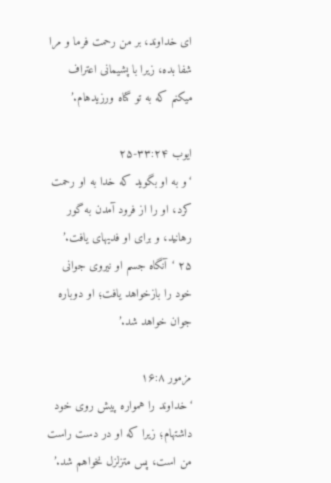ای خداوند، بر من رحمت فرما و مرا شفا بده، زیرا با پشیمانی اعتراف میکنم که به تو گناه ورزیدهام.’

ایوب ۳۳:۲۴-۲۵
‘و به او بگوید که خدا به او رحمت کرد، او را از فرود آمدن به گور رهانید، و برای او فدیهای یافت.’
۲۵ ‘آنگاه جسم او نیروی جوانی خود را بازخواهد یافت؛ او دوباره جوان خواهد شد.’

مزمور ۱۶:۸
‘خداوند را همواره پیش روی خود داشتهام؛ زیرا که او در دست راست من است، پس متزلزل نخواهم شد.’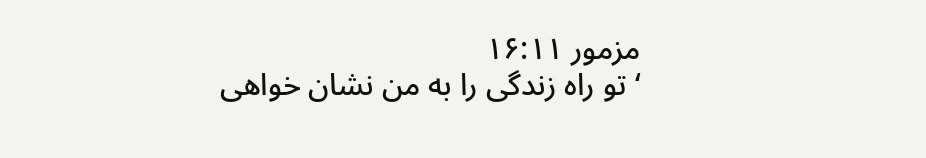مزمور ۱۶:۱۱
‘تو راه زندگی را به من نشان خواهی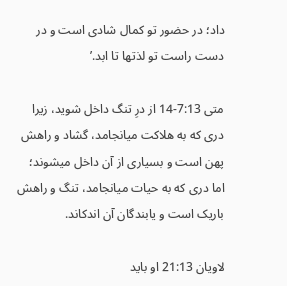داد؛ در حضور تو کمال شادی است و در دست راست تو لذتها تا ابد.’

متی 7:13-14 از درِ تنگ داخل شوید، زیرا دری که به هلاکت میانجامد، گشاد و راهش پهن است و بسیاری از آن داخل میشوند؛ اما دری که به حیات میانجامد، تنگ و راهش باریک است و یابندگان آن اندکاند.

لاویان 21:13 او باید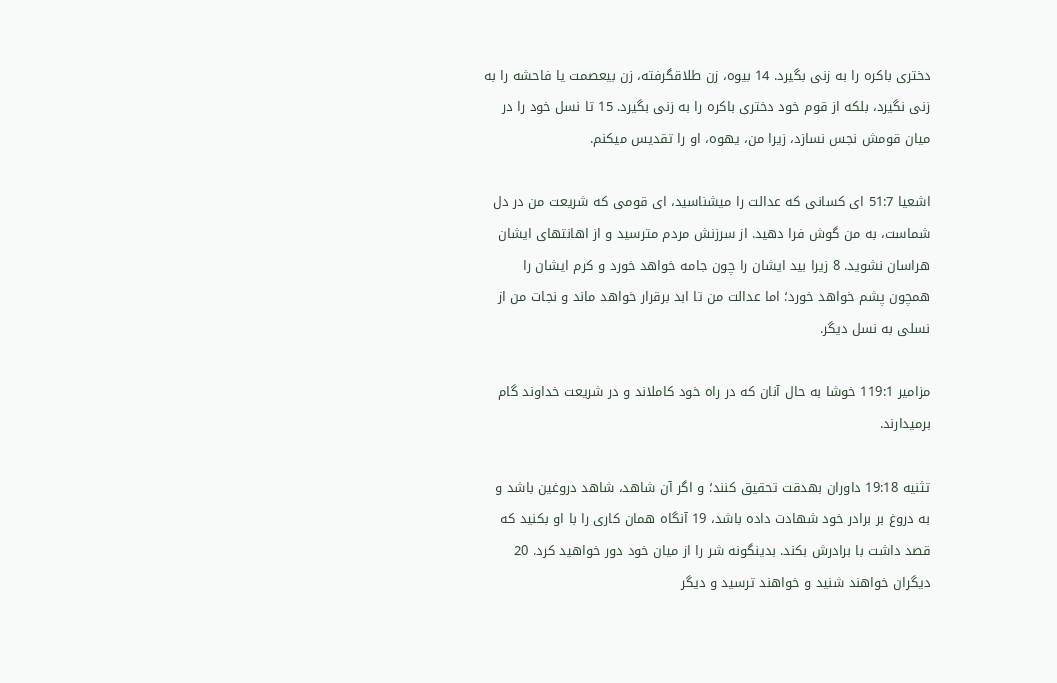دختری باکره را به زنی بگیرد. 14 بیوه، زن طلاقگرفته، زن بیعصمت یا فاحشه را به زنی نگیرد، بلکه از قوم خود دختری باکره را به زنی بگیرد. 15 تا نسل خود را در میان قومش نجس نسازد، زیرا من، یهوه، او را تقدیس میکنم.

اشعیا 51:7 ای کسانی که عدالت را میشناسید، ای قومی که شریعت من در دل شماست، به من گوش فرا دهید. از سرزنش مردم مترسید و از اهانتهای ایشان هراسان نشوید. 8 زیرا بید ایشان را چون جامه خواهد خورد و کرم ایشان را همچون پشم خواهد خورد؛ اما عدالت من تا ابد برقرار خواهد ماند و نجات من از نسلی به نسل دیگر.

مزامیر 119:1 خوشا به حال آنان که در راه خود کاملاند و در شریعت خداوند گام برمیدارند.

تثنیه 19:18 داوران بهدقت تحقیق کنند؛ و اگر آن شاهد، شاهد دروغین باشد و به دروغ بر برادر خود شهادت داده باشد، 19 آنگاه همان کاری را با او بکنید که قصد داشت با برادرش بکند. بدینگونه شر را از میان خود دور خواهید کرد. 20 دیگران خواهند شنید و خواهند ترسید و دیگر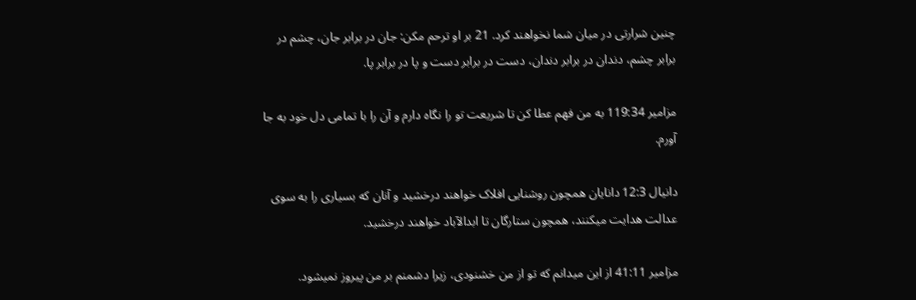چنین شرارتی در میان شما نخواهند کرد. 21 بر او ترحم مکن: جان در برابر جان، چشم در برابر چشم، دندان در برابر دندان، دست در برابر دست و پا در برابر پا.

مزامیر 119:34 به من فهم عطا کن تا شریعت تو را نگاه دارم و آن را با تمامی دل خود به جا آورم.

دانیال 12:3 دانایان همچون روشنایی افلاک خواهند درخشید و آنان که بسیاری را به سوی عدالت هدایت میکنند، همچون ستارگان تا ابدالآباد خواهند درخشید.

مزامیر 41:11 از این میدانم که تو از من خشنودی، زیرا دشمنم بر من پیروز نمیشود.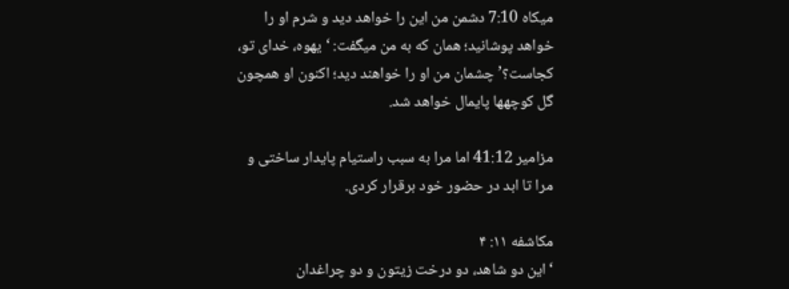میکاه 7:10 دشمن من این را خواهد دید و شرم او را خواهد پوشانید؛ همان که به من میگفت: ‘یهوه، خدای تو، کجاست؟’ چشمان من او را خواهند دید؛ اکنون او همچون گل کوچهها پایمال خواهد شد.

مزامیر 41:12 اما مرا به سبب راستیام پایدار ساختی و مرا تا ابد در حضور خود برقرار کردی.

مکاشفه ۱۱: ۴
‘این دو شاهد، دو درخت زیتون و دو چراغدان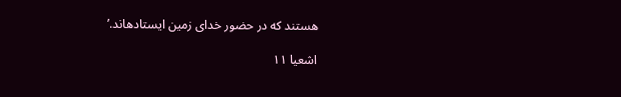هستند که در حضور خدای زمین ایستادهاند.’

اشعیا ۱۱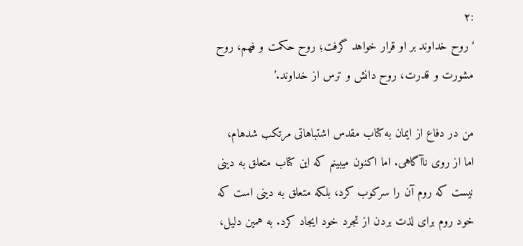:۲
‘روح خداوند بر او قرار خواهد گرفت؛ روح حکمت و فهم، روح مشورت و قدرت، روح دانش و ترس از خداوند.’

من در دفاع از ایمان به کتاب مقدس اشتباهاتی مرتکب شدهام، اما از روی ناآگاهی. اما اکنون میبینم که این کتاب متعلق به دینی نیست که روم آن را سرکوب کرد، بلکه متعلق به دینی است که خود روم برای لذت بردن از تجرد خود ایجاد کرد. به همین دلیل،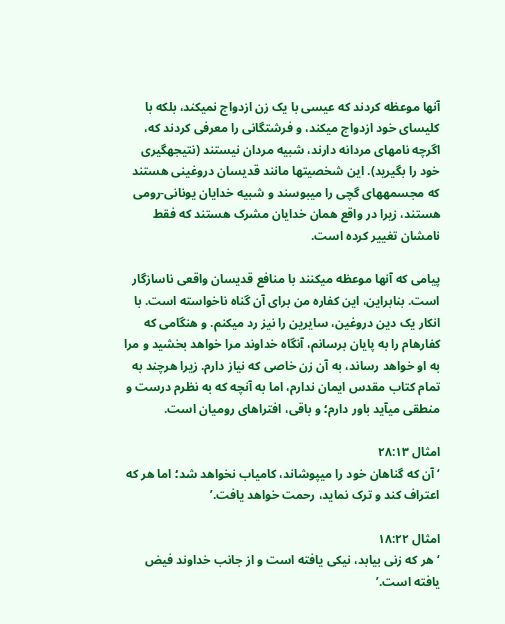آنها موعظه کردند که عیسی با یک زن ازدواج نمیکند، بلکه با کلیسای خود ازدواج میکند، و فرشتگانی را معرفی کردند که، اگرچه نامهای مردانه دارند، شبیه مردان نیستند (نتیجهگیری خود را بگیرید). این شخصیتها مانند قدیسان دروغینی هستند که مجسمههای گچی را میبوسند و شبیه خدایان یونانی-رومی هستند، زیرا در واقع همان خدایان مشرک هستند که فقط نامشان تغییر کرده است.

پیامی که آنها موعظه میکنند با منافع قدیسان واقعی ناسازگار است. بنابراین، این کفاره من برای آن گناه ناخواسته است. با انکار یک دین دروغین، سایرین را نیز رد میکنم. و هنگامی که کفارهام را به پایان برسانم، آنگاه خداوند مرا خواهد بخشید و مرا به او خواهد رساند، به آن زن خاصی که نیاز دارم. زیرا هرچند به تمام کتاب مقدس ایمان ندارم، اما به آنچه که به نظرم درست و منطقی میآید باور دارم؛ و باقی، افتراهای رومیان است.

امثال ۲۸:۱۳
‘آن که گناهان خود را میپوشاند، کامیاب نخواهد شد؛ اما هر که اعتراف کند و ترک نماید، رحمت خواهد یافت.’

امثال ۱۸:۲۲
‘هر که زنی بیابد، نیکی یافته است و از جانب خداوند فیض یافته است.’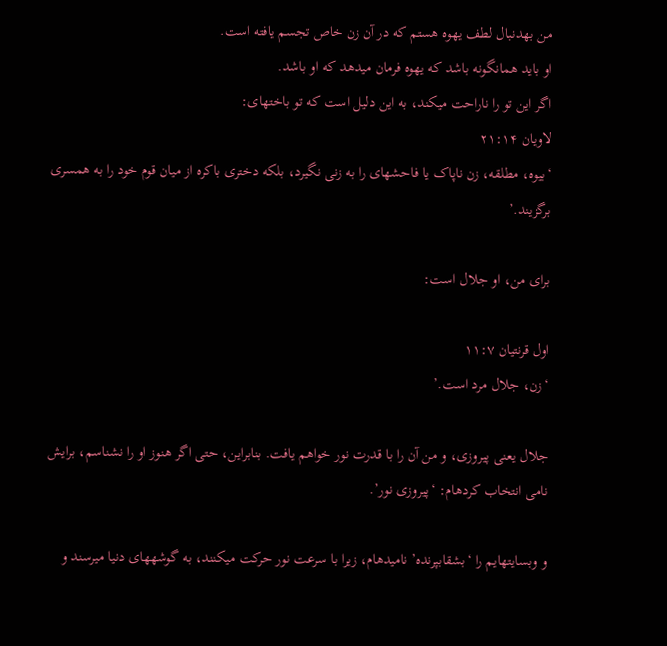من بهدنبال لطف یهوه هستم که در آن زن خاص تجسم یافته است.
او باید همانگونه باشد که یهوه فرمان میدهد که او باشد.
اگر این تو را ناراحت میکند، به این دلیل است که تو باختهای:
لاویان ۲۱:۱۴
‘بیوه، مطلقه، زن ناپاک یا فاحشهای را به زنی نگیرد، بلکه دختری باکره از میان قوم خود را به همسری برگزیند.’

برای من، او جلال است:

اول قرنتیان ۱۱:۷
‘زن، جلال مرد است.’

جلال یعنی پیروزی، و من آن را با قدرت نور خواهم یافت. بنابراین، حتی اگر هنوز او را نشناسم، برایش نامی انتخاب کردهام: ‘پیروزی نور’.

و وبسایتهایم را ‘بشقابپرنده’ نامیدهام، زیرا با سرعت نور حرکت میکنند، به گوشههای دنیا میرسند و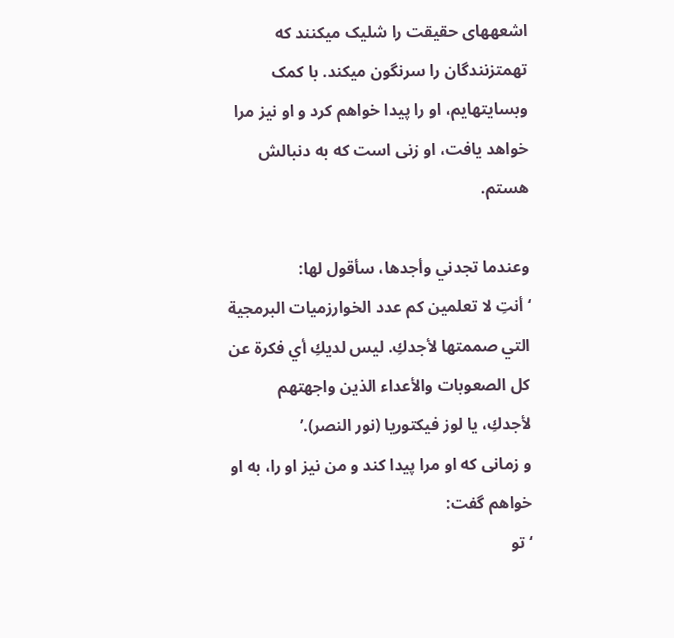اشعههای حقیقت را شلیک میکنند که تهمتزنندگان را سرنگون میکند. با کمک وبسایتهایم، او را پیدا خواهم کرد و او نیز مرا خواهد یافت، او زنی است که به دنبالش هستم.

وعندما تجدني وأجدها، سأقول لها:
‘أنتِ لا تعلمين كم عدد الخوارزميات البرمجية التي صممتها لأجدكِ. ليس لديكِ أي فكرة عن كل الصعوبات والأعداء الذين واجهتهم لأجدكِ، يا لوز فيكتوريا (نور النصر).’
و زمانی که او مرا پیدا کند و من نیز او را، به او خواهم گفت:
‘تو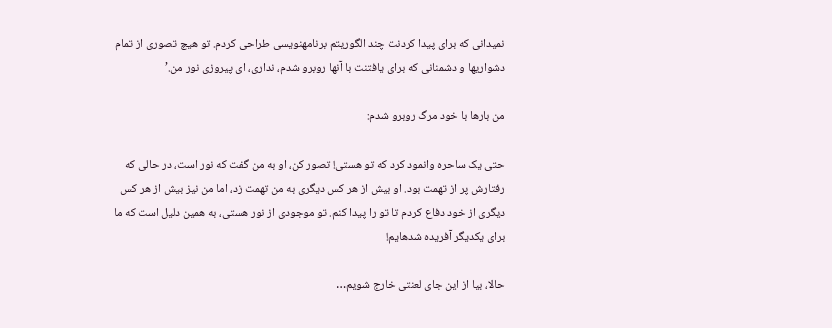نمیدانی که برای پیدا کردنت چند الگوریتم برنامهنویسی طراحی کردم. تو هیچ تصوری از تمام دشواریها و دشمنانی که برای یافتنت با آنها روبرو شدم، نداری، ای پیروزی نور من.’

من بارها با خود مرگ روبرو شدم:

حتی یک ساحره وانمود کرد که تو هستی! تصور کن، او به من گفت که نور است، در حالی که رفتارش پر از تهمت بود. او بیش از هر کس دیگری به من تهمت زد، اما من نیز بیش از هر کس دیگری از خود دفاع کردم تا تو را پیدا کنم. تو موجودی از نور هستی، به همین دلیل است که ما برای یکدیگر آفریده شدهایم!

حالا، بیا از این جای لعنتی خارج شویم…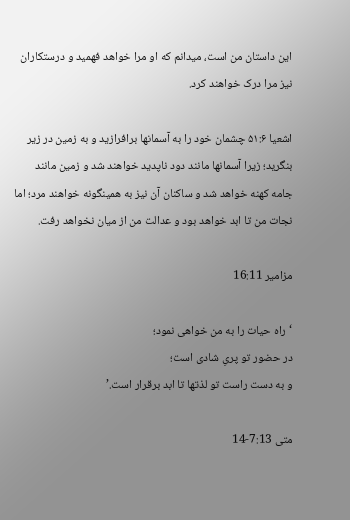این داستان من است، میدانم که او مرا خواهد فهمید و درستکاران نیز مرا درک خواهند کرد.

اشعیا ۵۱:۶ چشمان خود را به آسمانها برافرازید و به زمین در زیر بنگرید؛ زیرا آسمانها مانند دود ناپدید خواهند شد و زمین مانند جامه کهنه خواهد شد و ساکنان آن نیز به همینگونه خواهند مرد؛ اما نجات من تا ابد خواهد بود و عدالت من از میان نخواهد رفت.

مزامیر 16:11

‘راه حیات را به من خواهی نمود؛
در حضور تو پریِ شادی است؛
و به دست راست تو لذتها تا ابد برقرار است.’

متی 7:13-14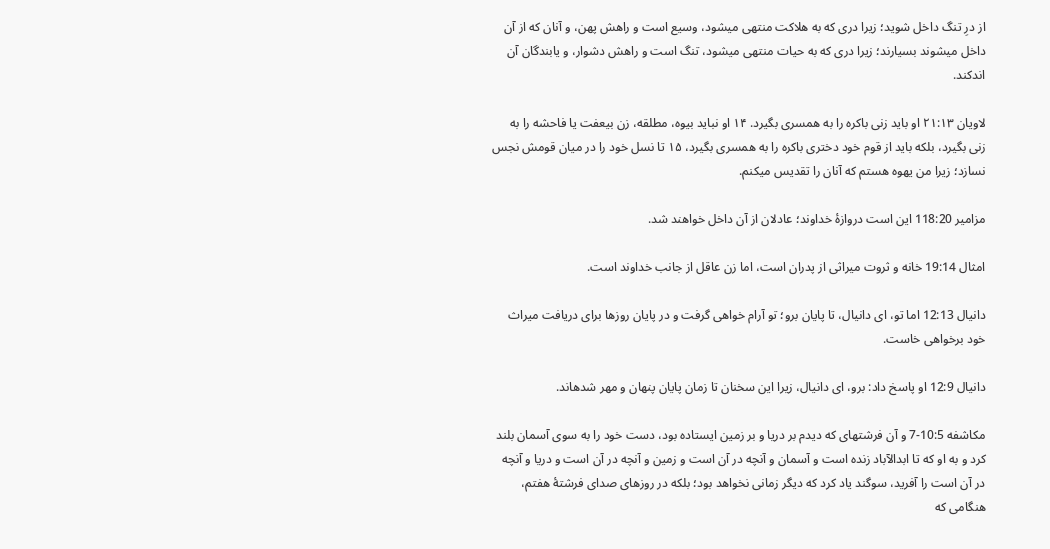از درِ تنگ داخل شوید؛ زیرا دری که به هلاکت منتهی میشود، وسیع است و راهش پهن، و آنان که از آن داخل میشوند بسیارند؛ زیرا دری که به حیات منتهی میشود، تنگ است و راهش دشوار، و یابندگان آن اندکند.

لاویان ۲۱:۱۳ او باید زنی باکره را به همسری بگیرد. ۱۴ او نباید بیوه، مطلقه، زن بیعفت یا فاحشه را به زنی بگیرد، بلکه باید از قوم خود دختری باکره را به همسری بگیرد، ۱۵ تا نسل خود را در میان قومش نجس نسازد؛ زیرا من یهوه هستم که آنان را تقدیس میکنم.

مزامیر 118:20 این است دروازهٔ خداوند؛ عادلان از آن داخل خواهند شد.

امثال 19:14 خانه و ثروت میراثی از پدران است، اما زن عاقل از جانب خداوند است.

دانیال 12:13 اما تو، ای دانیال، تا پایان برو؛ تو آرام خواهی گرفت و در پایان روزها برای دریافت میراث خود برخواهی خاست.

دانیال 12:9 او پاسخ داد: برو، ای دانیال، زیرا این سخنان تا زمان پایان پنهان و مهر شدهاند.

مکاشفه 10:5-7 و آن فرشتهای که دیدم بر دریا و بر زمین ایستاده بود، دست خود را به سوی آسمان بلند کرد و به او که تا ابدالآباد زنده است و آسمان و آنچه در آن است و زمین و آنچه در آن است و دریا و آنچه در آن است را آفرید، سوگند یاد کرد که دیگر زمانی نخواهد بود؛ بلکه در روزهای صدای فرشتهٔ هفتم، هنگامی که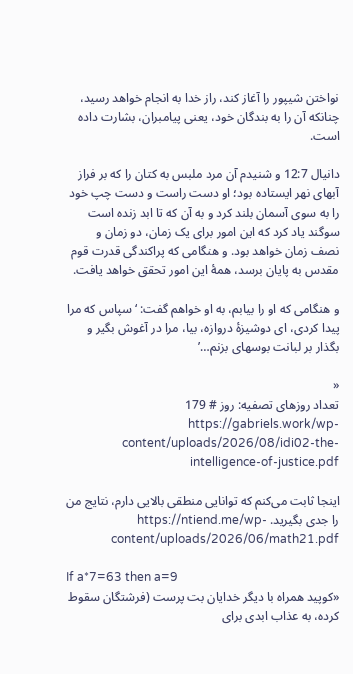نواختن شیپور را آغاز کند، راز خدا به انجام خواهد رسید، چنانکه آن را به بندگان خود، یعنی پیامبران، بشارت داده است.

دانیال 12:7 و شنیدم آن مرد ملبس به کتان را که بر فراز آبهای نهر ایستاده بود؛ او دست راست و دست چپ خود را به سوی آسمان بلند کرد و به آن که تا ابد زنده است سوگند یاد کرد که این امور برای یک زمان، دو زمان و نصف زمان خواهد بود. و هنگامی که پراکندگی قدرت قوم مقدس به پایان برسد، همهٔ این امور تحقق خواهد یافت.

و هنگامی که او را بیابم، به او خواهم گفت: ‘سپاس که مرا پیدا کردی، ای دوشیزهٔ دروازه، بیا، مرا در آغوش بگیر و بگذار بر لبانت بوسهای بزنم…’

«
تعداد روزهای تصفیه: روز # 179 https://gabriels.work/wp-content/uploads/2026/08/idi02-the-intelligence-of-justice.pdf

اینجا ثابت می‌کنم که توانایی منطقی بالایی دارم، نتایج من را جدی بگیرید. https://ntiend.me/wp-content/uploads/2026/06/math21.pdf

If a*7=63 then a=9
«کوپید همراه با دیگر خدایان بت پرست (فرشتگان سقوط کرده، به عذاب ابدی برای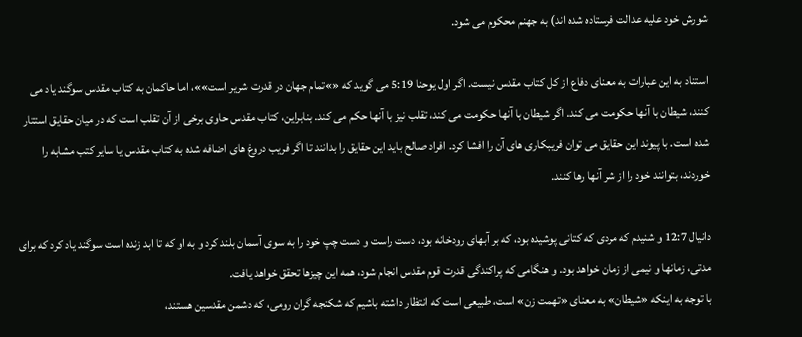شورش خود علیه عدالت فرستاده شده اند) به جهنم محکوم می شود.

استناد به این عبارات به معنای دفاع از کل کتاب مقدس نیست. اگر اول یوحنا 5:19 می گوید که «»تمام جهان در قدرت شریر است»»، اما حاکمان به کتاب مقدس سوگند یاد می کنند، شیطان با آنها حکومت می کند. اگر شیطان با آنها حکومت می کند، تقلب نیز با آنها حکم می کند. بنابراین، کتاب مقدس حاوی برخی از آن تقلب است که در میان حقایق استتار شده است. با پیوند این حقایق می توان فریبکاری های آن را افشا کرد. افراد صالح باید این حقایق را بدانند تا اگر فریب دروغ های اضافه شده به کتاب مقدس یا سایر کتب مشابه را خوردند، بتوانند خود را از شر آنها رها کنند.

دانیال 12:7 و شنیدم که مردی که کتانی پوشیده بود، که بر آبهای رودخانه بود، دست راست و دست چپ خود را به سوی آسمان بلند کرد و به او که تا ابد زنده است سوگند یاد کرد که برای مدتی، زمانها و نیمی از زمان خواهد بود. و هنگامی که پراکندگی قدرت قوم مقدس انجام شود، همه این چیزها تحقق خواهد یافت.
با توجه به اینکه «شیطان» به معنای «تهمت زن» است، طبیعی است که انتظار داشته باشیم که شکنجه گران رومی، که دشمن مقدسین هستند،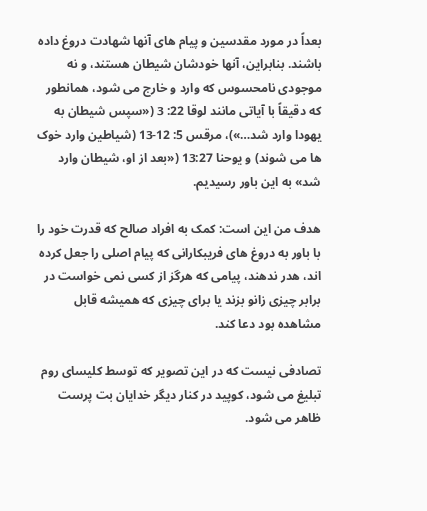بعداً در مورد مقدسین و پیام های آنها شهادت دروغ داده باشند. بنابراین، آنها خودشان شیطان هستند، و نه موجودی نامحسوس که وارد و خارج می شود، همانطور که دقیقاً با آیاتی مانند لوقا 22: 3 («سپس شیطان به یهودا وارد شد…»)، مرقس 5: 12-13 (شیاطین وارد خوک ها می شوند) و یوحنا 13:27 («بعد از او، شیطان وارد شد» به این باور رسیدیم.

هدف من این است: کمک به افراد صالح که قدرت خود را با باور به دروغ های فریبکارانی که پیام اصلی را جعل کرده اند، هدر ندهند، پیامی که هرگز از کسی نمی خواست در برابر چیزی زانو بزند یا برای چیزی که همیشه قابل مشاهده بود دعا کند.

تصادفی نیست که در این تصویر که توسط کلیسای روم تبلیغ می شود، کوپید در کنار دیگر خدایان بت پرست ظاهر می شود.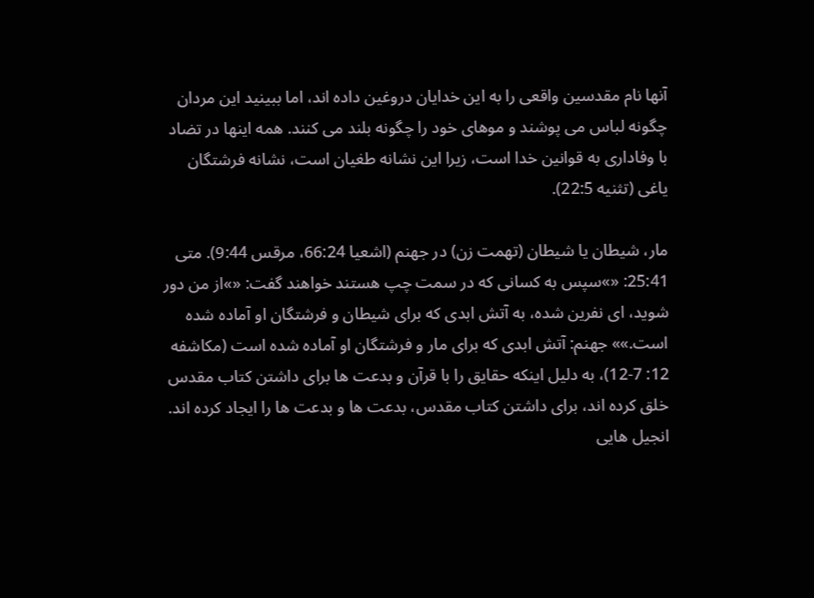آنها نام مقدسین واقعی را به این خدایان دروغین داده اند، اما ببینید این مردان چگونه لباس می پوشند و موهای خود را چگونه بلند می کنند. همه اینها در تضاد با وفاداری به قوانین خدا است، زیرا این نشانه طغیان است، نشانه فرشتگان یاغی (تثنیه 22:5).

مار، شیطان یا شیطان (تهمت زن) در جهنم (اشعیا 66:24، مرقس 9:44). متی 25:41: «»سپس به کسانی که در سمت چپ هستند خواهند گفت: «»از من دور شوید، ای نفرین شده، به آتش ابدی که برای شیطان و فرشتگان او آماده شده است.»» جهنم: آتش ابدی که برای مار و فرشتگان او آماده شده است (مکاشفه 12: 7-12)، به دلیل اینکه حقایق را با قرآن و بدعت ها برای داشتن کتاب مقدس خلق کرده اند، برای داشتن کتاب مقدس، بدعت ها و بدعت ها را ایجاد کرده اند. انجیل هایی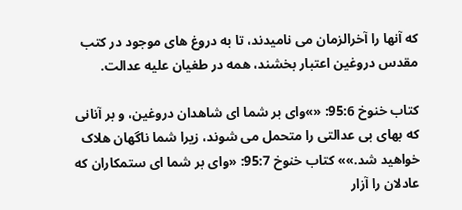که آنها را آخرالزمان می نامیدند، تا به دروغ های موجود در کتب مقدس دروغین اعتبار بخشند، همه در طغیان علیه عدالت.

کتاب خنوخ 95:6: «»وای بر شما ای شاهدان دروغین، و بر آنانی که بهای بی عدالتی را متحمل می شوند، زیرا شما ناگهان هلاک خواهید شد.»» کتاب خنوخ 95:7: «وای بر شما ای ستمکاران که عادلان را آزار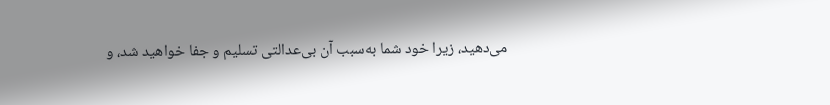می‌دهید، زیرا خود شما به‌سبب آن بی‌عدالتی تسلیم و جفا خواهید شد، و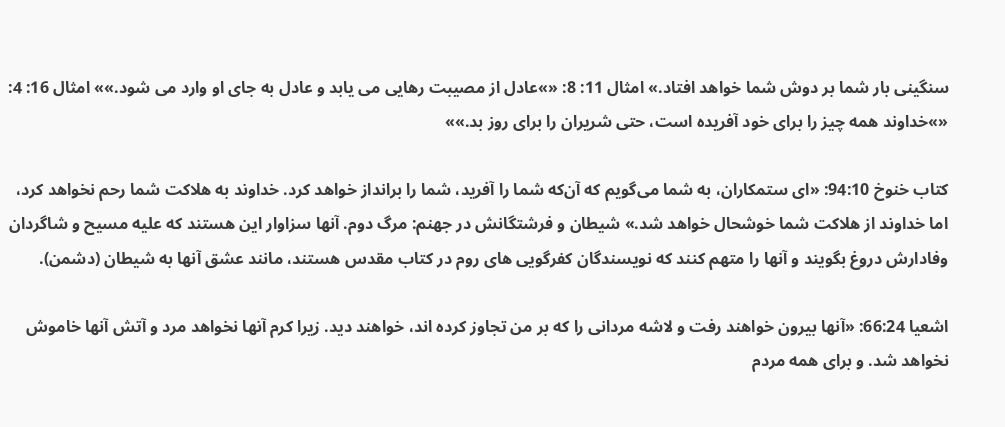سنگینی بار شما بر دوش شما خواهد افتاد.» امثال 11: 8: «»عادل از مصیبت رهایی می یابد و عادل به جای او وارد می شود.»» امثال 16: 4: «»خداوند همه چیز را برای خود آفریده است، حتی شریران را برای روز بد.»»

کتاب خنوخ 94:10: «ای ستمکاران، به شما می‌گویم که آن‌که شما را آفرید، شما را برانداز خواهد کرد. خداوند به هلاکت شما رحم نخواهد کرد، اما خداوند از هلاکت شما خوشحال خواهد شد.» شیطان و فرشتگانش در جهنم: مرگ دوم. آنها سزاوار این هستند که علیه مسیح و شاگردان وفادارش دروغ بگویند و آنها را متهم کنند که نویسندگان کفرگویی های روم در کتاب مقدس هستند، مانند عشق آنها به شیطان (دشمن).

اشعیا 66:24: «آنها بیرون خواهند رفت و لاشه مردانی را که بر من تجاوز کرده اند، خواهند دید. زیرا کرم آنها نخواهد مرد و آتش آنها خاموش نخواهد شد. و برای همه مردم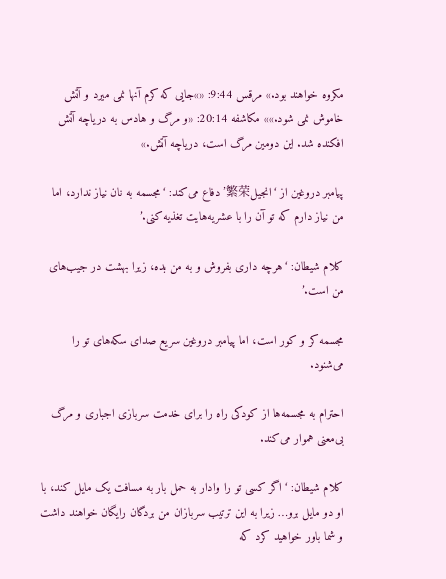مکروه خواهند بود.» مرقس 9:44: «»جایی که کرم آنها نمی میرد و آتش خاموش نمی شود.»» مکاشفه 20:14: «و مرگ و هادس به دریاچه آتش افکنده شد. این دومین مرگ است، دریاچه آتش.»

پیامبر دروغین از ‘انجیل繁荣’ دفاع می‌کند: ‘مجسمه به نان نیاز ندارد، اما من نیاز دارم که تو آن را با عشریه‌هایت تغذیه کنی.’

کلام شیطان: ‘هرچه داری بفروش و به من بده، زیرا بهشت در جیب‌های من است.’

مجسمه کر و کور است، اما پیامبر دروغین سریع صدای سکه‌های تو را می‌شنود.

احترام به مجسمه‌ها از کودکی راه را برای خدمت سربازی اجباری و مرگ بی‌معنی هموار می‌کند.

کلام شیطان: ‘اگر کسی تو را وادار به حمل بار به مسافت یک مایل کند، با او دو مایل برو… زیرا به این ترتیب سربازان من بردگان رایگان خواهند داشت و شما باور خواهید کرد که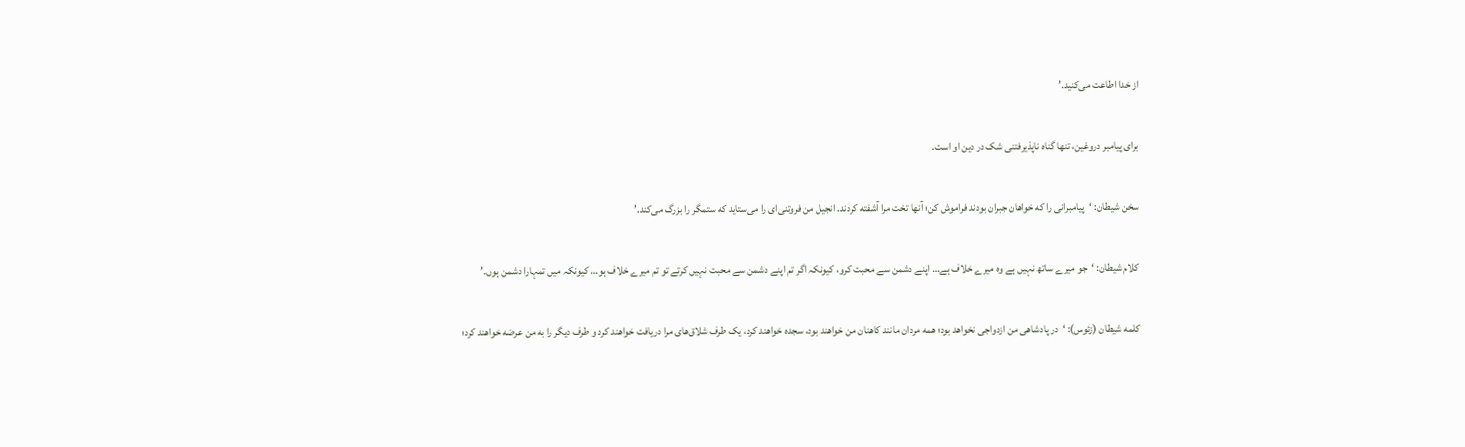از خدا اطاعت می‌کنید.’

برای پیامبر دروغین، تنها گناه ناپذیرفتنی شک در دین او است.

سخن شیطان: ‘پیامبرانی را که خواهان جبران بودند فراموش کن؛ آنها تخت مرا آشفته کردند. انجیل من فروتنی‌ای را می‌ستاید که ستمگر را بزرگ می‌کند.’

کلام شیطان: ‘جو میرے ساتھ نہیں ہے وہ میرے خلاف ہے… اپنے دشمن سے محبت کرو، کیونکہ اگر تم اپنے دشمن سے محبت نہیں کرتے تو تم میرے خلاف ہو… کیونکہ میں تمہارا دشمن ہوں۔’

کلمه شیطان (زئوس): ‘در پادشاهی من ازدواجی نخواهد بود؛ همه مردان مانند کاهنان من خواهند بود، سجده خواهند کرد، یک طرف شلاق‌های مرا دریافت خواهند کرد و طرف دیگر را به من عرضه خواهند کرد؛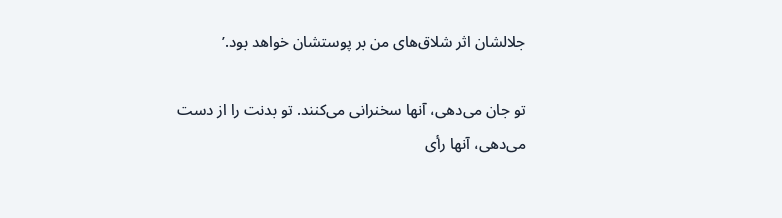جلالشان اثر شلاق‌های من بر پوستشان خواهد بود.’

تو جان می‌دهی، آنها سخنرانی می‌کنند. تو بدنت را از دست می‌دهی، آنها رأی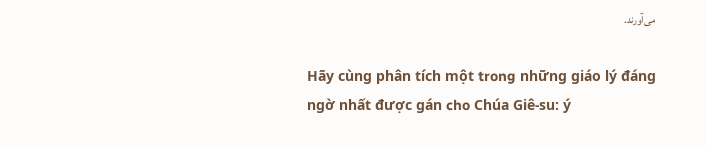می‌آورند.

Hãy cùng phân tích một trong những giáo lý đáng ngờ nhất được gán cho Chúa Giê-su: ý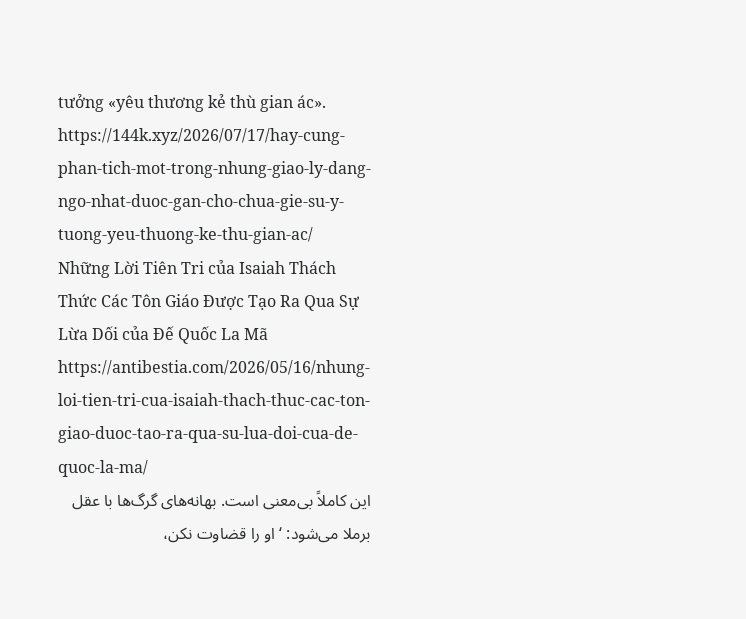tưởng «yêu thương kẻ thù gian ác». https://144k.xyz/2026/07/17/hay-cung-phan-tich-mot-trong-nhung-giao-ly-dang-ngo-nhat-duoc-gan-cho-chua-gie-su-y-tuong-yeu-thuong-ke-thu-gian-ac/
Những Lời Tiên Tri của Isaiah Thách Thức Các Tôn Giáo Được Tạo Ra Qua Sự Lừa Dối của Đế Quốc La Mã https://antibestia.com/2026/05/16/nhung-loi-tien-tri-cua-isaiah-thach-thuc-cac-ton-giao-duoc-tao-ra-qua-su-lua-doi-cua-de-quoc-la-ma/
این کاملاً بی‌معنی است. بهانه‌های گرگ‌ها با عقل برملا می‌شود: ‘او را قضاوت نکن،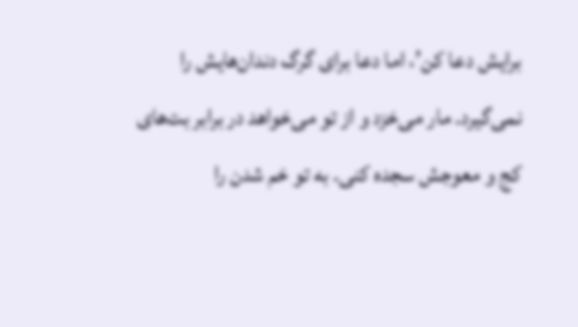برایش دعا کن’، اما دعا برای گرگ دندان‌هایش را نمی‌گیرد. مار می‌خزد و از تو می‌خواهد در برابر بت‌های کج و معوجش سجده کنی. به تو خم شدن را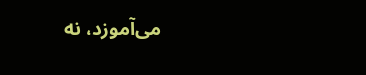می‌آموزد، نه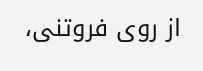از روی فروتنی،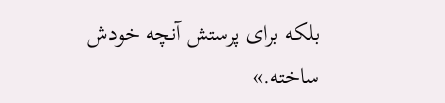بلکه برای پرستش آنچه خودش ساخته.»